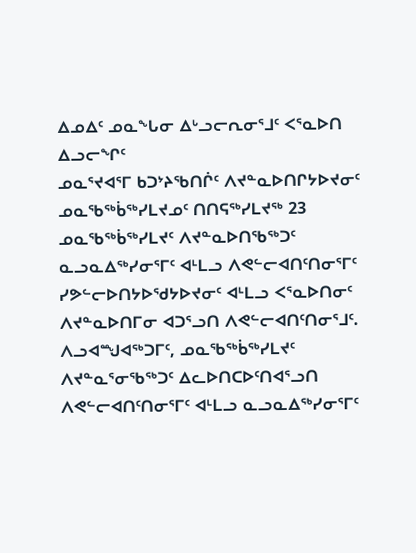ᐃᓄᐃᑦ ᓄᓇᖕᒐᓂ ᐃᒡᓗᓕᕆᓂᕐᒧᑦ ᐸᕐᓇᐅᑎ
ᐃᓗᓕᖏᑦ
ᓄᓇᕐᔪᐊᕐᒥ ᑲᑐᔾᔨᖃᑎᒌᑦ ᐱᔪᓐᓇᐅᑎᒋᔭᐅᔪᓂᑦ ᓄᓇᖃᖅᑳᖅᓯᒪᔪᓄᑦ ᑎᑎᕋᖅᓯᒪᔪᖅ 23
ᓄᓇᖃᖅᑳᖅᓯᒪᔪᑦ ᐱᔪᓐᓇᐅᑎᖃᖅᑐᑦ ᓇᓗᓇᐃᖅᓯᓂᕐᒥᑦ ᐊᒻᒪᓗ ᐱᕙᓪᓕᐊᑎᑦᑎᓂᕐᒥᑦ ᓯᕗᓪᓕᐅᑎᔭᐅᖁᔭᐅᔪᓂᑦ ᐊᒻᒪᓗ ᐸᕐᓇᐅᑎᓂᑦ ᐱᔪᓐᓇᐅᑎᒥᓂ ᐊᑐᕐᓗᑎ ᐱᕙᓪᓕᐊᑎᑦᑎᓂᕐᒧᑦ. ᐱᓗᐊᙳᐊᖅᑐᒥᑦ, ᓄᓇᖃᖅᑳᖅᓯᒪᔪᑦ ᐱᔪᓐᓇᕐᓂᖃᖅᑐᑦ ᐃᓚᐅᑎᑕᐅᑦᑎᐊᕐᓗᑎ ᐱᕙᓪᓕᐊᑎᑦᑎᓂᕐᒥᑦ ᐊᒻᒪᓗ ᓇᓗᓇᐃᖅᓯᓂᕐᒥᑦ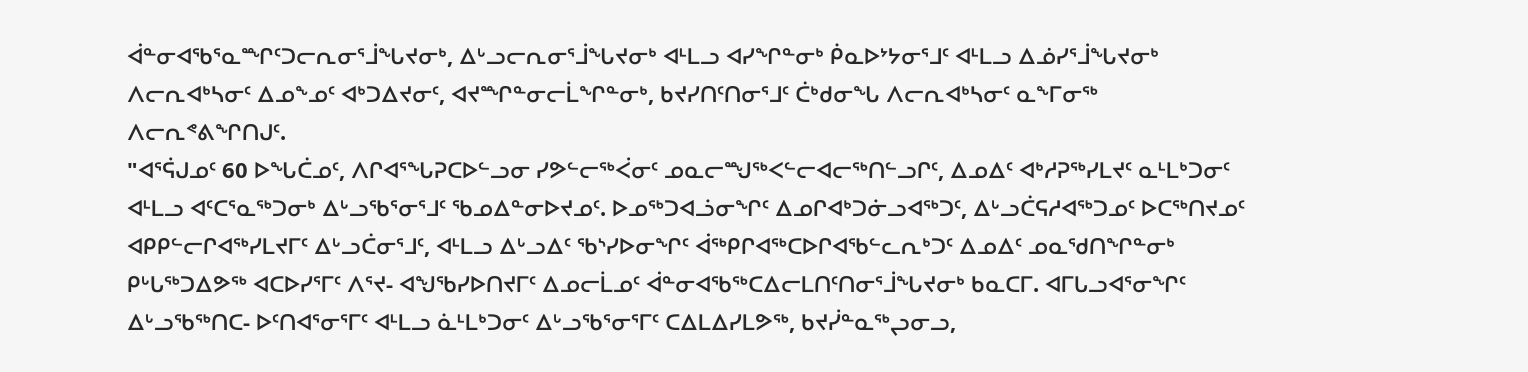ᐋᓐᓂᐊᖃᕐᓇᙱᑦᑐᓕᕆᓂᕐᒨᖓᔪᓂᒃ, ᐃᒡᓗᓕᕆᓂᕐᒨᖓᔪᓂᒃ ᐊᒻᒪᓗ ᐊᓯᖏᓐᓂᒃ ᑮᓇᐅᔾᔭᓂᕐᒧᑦ ᐊᒻᒪᓗ ᐃᓅᓯᕐᒨᖓᔪᓂᒃ ᐱᓕᕆᐊᒃᓴᓂᑦ ᐃᓄᖕᓄᑦ ᐊᒃᑐᐃᔪᓂᑦ, ᐊᔪᙱᓐᓂᓕᒫᖏᓐᓂᒃ, ᑲᔪᓯᑎᑦᑎᓂᕐᒧᑦ ᑖᒃᑯᓂᖓ ᐱᓕᕆᐊᒃᓴᓂᑦ ᓇᖕᒥᓂᖅ ᐱᓕᕆᕝᕕᖏᑎᒍᑦ.
"ᐊᕐᕌᒍᓄᑦ 60 ᐅᖓᑖᓄᑦ, ᐱᒋᐊᕐᖓᕈᑕᐅᓪᓗᓂ ᓯᕗᓪᓕᖅᐹᓂᑦ ᓄᓇᓕᙳᖅᐸᓪᓕᐊᓕᖅᑎᓪᓗᒋᑦ, ᐃᓄᐃᑦ ᐊᒃᓱᕈᖅᓯᒪᔪᑦ ᓇᒻᒪᒃᑐᓂᑦ ᐊᒻᒪᓗ ᐊᑦᑕᕐᓇᖅᑐᓂᒃ ᐃᒡᓗᖃᕐᓂᕐᒧᑦ ᖃᓄᐃᓐᓂᐅᔪᓄᑦ. ᐅᓄᖅᑐᐊᓘᓂᖏᑦ ᐃᓄᒋᐊᒃᑐᓃᓗᐊᖅᑐᑦ, ᐃᒡᓗᑖᕋᓱᐊᖅᑐᓄᑦ ᐅᑕᖅᑎᔪᓄᑦ ᐊᑭᑭᓪᓕᒋᐊᖅᓯᒪᔪᒥᑦ ᐃᒡᓗᑖᓂᕐᒧᑦ, ᐊᒻᒪᓗ ᐃᒡᓗᐃᑦ ᖃᔅᓯᐅᓂᖏᑦ ᐋᖅᑭᒋᐊᖅᑕᐅᒋᐊᖃᓪᓚᕆᒃᑐᑦ ᐃᓄᐃᑦ ᓄᓇᖁᑎᖏᓐᓂᒃ ᑭᒡᒐᖅᑐᐃᕗᖅ ᐊᑕᐅᓯᕐᒥᑦ ᐱᕐᔪ- ᐊᖑᖃᓯᐅᑎᔪᒥᑦ ᐃᓄᓕᒫᓄᑦ ᐋᓐᓂᐊᖃᖅᑕᐃᓕᒪᑎᑦᑎᓂᕐᒨᖓᔪᓂᒃ ᑲᓇᑕᒥ. ᐊᒥᒐᓗᐊᕐᓂᖏᑦ ᐃᒡᓗᖃᖅᑎᑕ- ᐅᑦᑎᐊᕐᓂᕐᒥᑦ ᐊᒻᒪᓗ ᓈᒻᒪᒃᑐᓂᑦ ᐃᒡᓗᖃᕐᓂᕐᒥᑦ ᑕᐃᒪᐃᓯᒪᕗᖅ, ᑲᔪᓰᓐᓇᖅᖢᓂᓗ,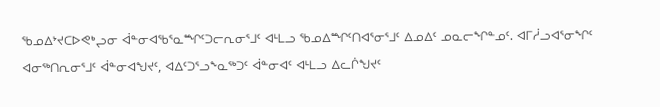ᖃᓄᐃᔾᔪᑕᐅᕙᒃᖢᓂ ᐋᓐᓂᐊᖃᕐᓇᙱᑦᑐᓕᕆᓂᕐᒧᑦ ᐊᒻᒪᓗ ᖃᓄᐃᙱᑦᑎᐊᕐᓂᕐᒧᑦ ᐃᓄᐃᑦ ᓄᓇᓕᖏᓐᓄᑦ. ᐊᒥᓲᓗᐊᕐᓂᖏᑦ ᐊᓂᖅᑎᕆᓂᕐᒧᑦ ᐋᓐᓂᐊᖑᔪᑦ, ᐊᐃᑦᑐᕐᓗᖕᓇᖅᑐᑦ ᐋᓐᓂᐊᑦ ᐊᒻᒪᓗ ᐃᓚᒌᖑᔪᑦ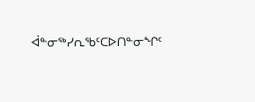ᐋᓐᓂᖅᓯᕆᖃᑦᑕᐅᑎᓐᓂᖏᑦ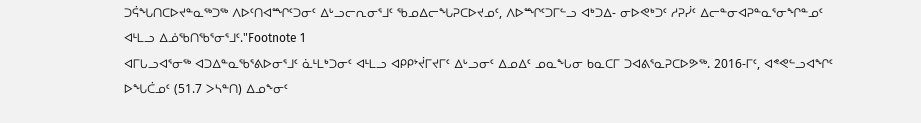ᑐᕌᖓᑎᑕᐅᔪᓐᓇᖅᑐᖅ ᐱᐅᑦᑎᐊᙱᑦᑐᓂᑦ ᐃᒡᓗᓕᕆᓂᕐᒧᑦ ᖃᓄᐃᓕᖓᕈᑕᐅᔪᓄᑦ, ᐱᐅᙱᑦᑐᒥᓪᓗ ᐊᒃᑐᐃ- ᓂᐅᕙᒃᑐᑦ ᓱᕈᓰᑦ ᐃᓕᓐᓂᐊᕈᓐᓇᕐᓂᖏᓐᓄᑦ ᐊᒻᒪᓗ ᐃᓅᖃᑎᖃᕐᓂᕐᒧᑦ."Footnote 1
ᐊᒥᒐᓗᐊᕐᓂᖅ ᐊᑐᐃᓐᓇᖃᕐᕕᐅᓂᕐᒧᑦ ᓈᒻᒪᒃᑐᓂᑦ ᐊᒻᒪᓗ ᐊᑭᑭᔾᔫᒥᔪᒥᑦ ᐃᒡᓗᓂᑦ ᐃᓄᐃᑦ ᓄᓇᖕᒐᓂ ᑲᓇᑕᒥ ᑐᐊᕕᕐᓇᕈᑕᐅᕗᖅ. 2016-ᒥᑦ, ᐊᕝᕙᓪᓗᐊᖏᑦ ᐅᖓᑖᓄᑦ (51.7 ᐳᓴᓐᑎ) ᐃᓄᖕᓂᑦ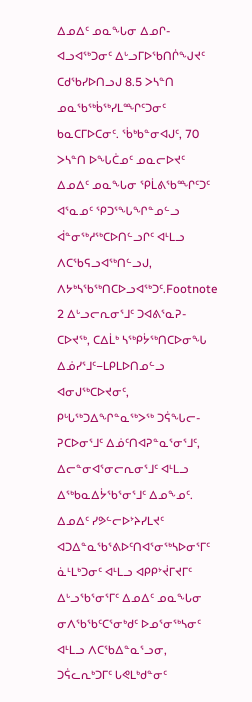ᐃᓄᐃᑦ ᓄᓇᖕᒐᓂ ᐃᓄᒋ- ᐊᓗᐊᖅᑐᓂᑦ ᐃᒡᓗᒥᐅᖃᑎᒌᖑᔪᑦ ᑕᑯᖃᓯᐅᑎᓗᒍ 8.5 ᐳᓴᓐᑎ ᓄᓇᖃᖅᑳᖅᓯᒪᙱᑦᑐᓂᑦ ᑲᓇᑕᒥᐅᑕᓂᑦ. ᖄᒃᑲᓐᓂᐊᒍᑦ, 70 ᐳᓴᓐᑎ ᐅᖓᑖᓄᑦ ᓄᓇᓕᐅᔪᑦ ᐃᓄᐃᑦ ᓄᓇᖕᒐᓂ ᕿᒫᕕᖃᙱᑦᑐᑦ ᐊᕐᓇᓄᑦ ᕿᑐᕐᖓᖏᓐᓄᓪᓗ ᐋᓐᓂᖅᓱᖅᑕᐅᑎᓪᓗᒋᑦ ᐊᒻᒪᓗ ᐱᑕᖃᕋᓗᐊᖅᑎᓪᓗᒍ, ᐱᔭᒃᓴᖃᖅᑎᑕᐅᓗᐊᖅᑐᑦ.Footnote 2 ᐃᒡᓗᓕᕆᓂᕐᒧᑦ ᑐᐊᕕᕐᓇᕈ- ᑕᐅᔪᖅ, ᑕᐃᒫᒃ ᓴᖅᑭᔮᖅᑎᑕᐅᓂᖓ ᐃᓅᓯᕐᒧᑦ−ᒪᑭᒪᐅᑎᓄᓪᓗ ᐊᓂᒍᖅᑕᐅᔪᓂᑦ, ᑭᒡᒐᖅᑐᐃᖏᓐᓇᖅᐳᖅ ᑐᕌᖓᓕ- ᕈᑕᐅᓂᕐᒧᑦ ᐃᓅᑦᑎᐊᕈᓐᓇᕐᓂᕐᒧᑦ, ᐃᓕᓐᓂᐊᕐᓂᓕᕆᓂᕐᒧᑦ ᐊᒻᒪᓗ ᐃᖅᑲᓇᐃᔮᖃᕐᓂᕐᒧᑦ ᐃᓄᖕᓄᑦ.
ᐃᓄᐃᑦ ᓯᕗᓪᓕᐅᔾᔨᓯᒪᔪᑦ ᐊᑐᐃᓐᓇᖃᕐᕕᐅᑦᑎᐊᕐᓂᖅᓴᐅᓂᕐᒥᑦ ᓈᒻᒪᒃᑐᓂᑦ ᐊᒻᒪᓗ ᐊᑭᑭᔾᔫᒥᔪᒥᑦ ᐃᒡᓗᖃᕐᓂᕐᒥᑦ ᐃᓄᐃᑦ ᓄᓇᖕᒐᓂ ᓂᐱᖃᖃᑦᑕᕐᓂᒃᑯᑦ ᐅᓄᕐᓂᖅᓴᓂᑦ ᐊᒻᒪᓗ ᐱᑕᖃᐃᓐᓇᕐᓗᓂ, ᑐᕌᓚᕆᒃᑐᒥᑦ ᒐᕙᒪᒃᑯᓐᓂᑦ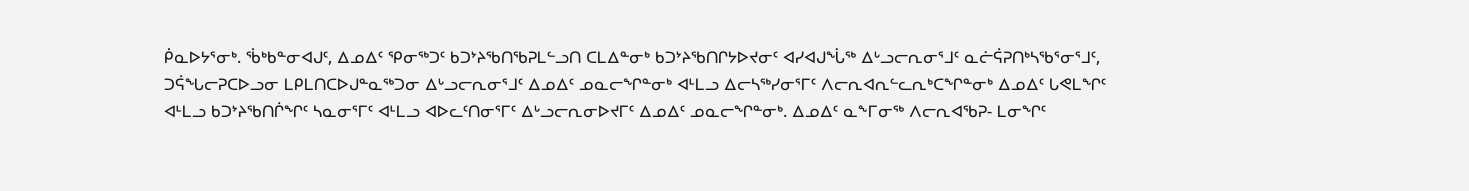ᑮᓇᐅᔭᕐᓂᒃ. ᖄᒃᑲᓐᓂᐊᒍᑦ, ᐃᓄᐃᑦ ᕿᓂᖅᑐᑦ ᑲᑐᔾᔨᖃᑎᖃᕈᒪᓪᓗᑎ ᑕᒪᐃᓐᓂᒃ ᑲᑐᔾᔨᖃᑎᒋᔭᐅᔪᓂᑦ ᐊᓯᐊᒍᖔᖅ ᐃᒡᓗᓕᕆᓂᕐᒧᑦ ᓇᓖᕌᕈᑎᒃᓴᖃᕐᓂᕐᒧᑦ, ᑐᕌᖓᓕᕈᑕᐅᓗᓂ ᒪᑭᒪᑎᑕᐅᒍᓐᓇᖅᑐᓂ ᐃᒡᓗᓕᕆᓂᕐᒧᑦ ᐃᓄᐃᑦ ᓄᓇᓕᖏᓐᓂᒃ ᐊᒻᒪᓗ ᐃᓕᓴᖅᓯᓂᕐᒥᑦ ᐱᓕᕆᐊᕆᓪᓚᕆᒃᑕᖏᓐᓂᒃ ᐃᓄᐃᑦ ᒐᕙᒪᖏᑦ ᐊᒻᒪᓗ ᑲᑐᔾᔨᖃᑎᒌᖏᑦ ᓴᓇᓂᕐᒥᑦ ᐊᒻᒪᓗ ᐊᐅᓚᑦᑎᓂᕐᒥᑦ ᐃᒡᓗᓕᕆᓂᐅᔪᒥᑦ ᐃᓄᐃᑦ ᓄᓇᓕᖏᓐᓂᒃ. ᐃᓄᐃᑦ ᓇᖕᒥᓂᖅ ᐱᓕᕆᐊᖃᕈ- ᒪᓂᖏᑦ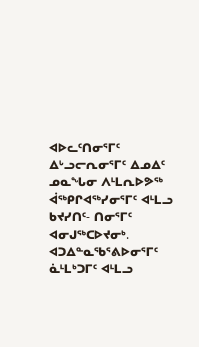ᐊᐅᓚᑦᑎᓂᕐᒥᑦ ᐃᒡᓗᓕᕆᓂᕐᒥᑦ ᐃᓄᐃᑦ ᓄᓇᖕᒐᓂ ᐱᒻᒪᕆᐅᕗᖅ ᐋᖅᑭᒋᐊᖅᓯᓂᕐᒥᑦ ᐊᒻᒪᓗ ᑲᔪᓯᑎᑦ- ᑎᓂᕐᒥᑦ ᐊᓂᒍᖅᑕᐅᔪᓂᒃ.
ᐊᑐᐃᓐᓇᖃᕐᕕᐅᓂᕐᒥᑦ ᓈᒻᒪᒃᑐᒥᑦ ᐊᒻᒪᓗ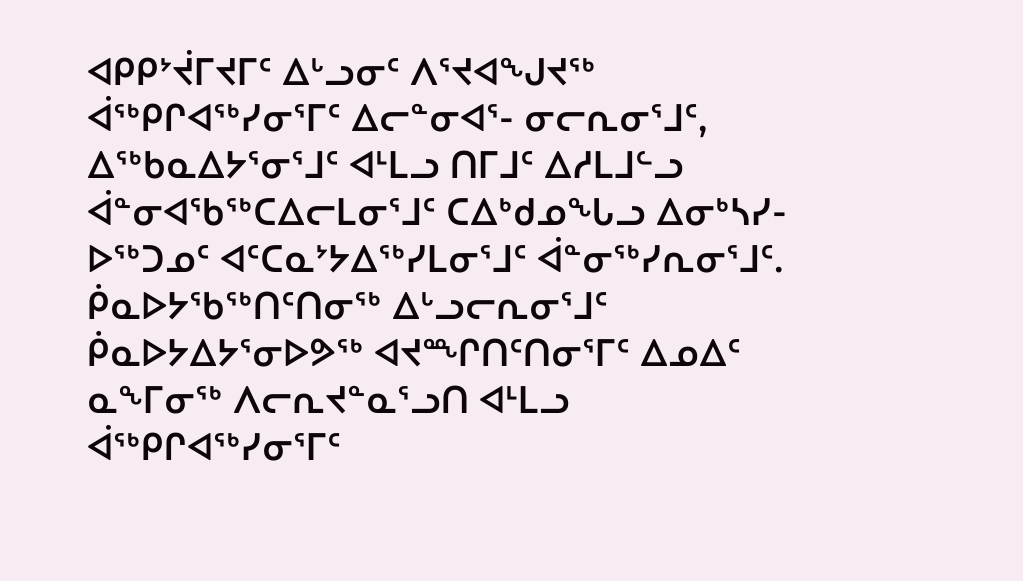ᐊᑭᑭᔾᔫᒥᔪᒥᑦ ᐃᒡᓗᓂᑦ ᐱᕐᔪᐊᖑᔪᖅ ᐋᖅᑭᒋᐊᖅᓯᓂᕐᒥᑦ ᐃᓕᓐᓂᐊᕐ- ᓂᓕᕆᓂᕐᒧᑦ, ᐃᖅᑲᓇᐃᔭᕐᓂᕐᒧᑦ ᐊᒻᒪᓗ ᑎᒥᒧᑦ ᐃᓱᒪᒧᓪᓗ ᐋᓐᓂᐊᖃᖅᑕᐃᓕᒪᓂᕐᒧᑦ ᑕᐃᒃᑯᓄᖓᓗ ᐃᓂᒃᓴᓯ- ᐅᖅᑐᓄᑦ ᐊᑦᑕᓇᔾᔭᐃᖅᓯᒪᓂᕐᒧᑦ ᐋᓐᓂᖅᓯᕆᓂᕐᒧᑦ. ᑮᓇᐅᔭᖃᖅᑎᑦᑎᓂᖅ ᐃᒡᓗᓕᕆᓂᕐᒧᑦ ᑮᓇᐅᔭᐃᔭᕐᓂᐅᕗᖅ ᐊᔪᙱᑎᑦᑎᓂᕐᒥᑦ ᐃᓄᐃᑦ ᓇᖕᒥᓂᖅ ᐱᓕᕆᔪᓐᓇᕐᓗᑎ ᐊᒻᒪᓗ ᐋᖅᑭᒋᐊᖅᓯᓂᕐᒥᑦ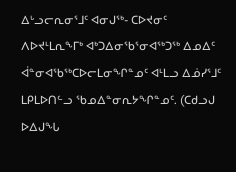ᐃᒡᓗᓕᕆᓂᕐᒧᑦ ᐊᓂᒍᖅ- ᑕᐅᔪᓂᑦ ᐱᐅᔪᒻᒪᕆᖕᒥᒃ ᐊᒃᑐᐃᓂᖃᕐᓂᐊᖅᑐᖅ ᐃᓄᐃᑦ ᐋᓐᓂᐊᖃᖅᑕᐅᓕᒪᓂᖏᓐᓄᑦ ᐊᒻᒪᓗ ᐃᓅᓯᕐᒧᑦ ᒪᑭᒪᐅᑎᓪᓗ ᖃᓄᐃᓐᓂᕆᔭᖏᓐᓄᑦ. (ᑕᑯᓗᒍ ᐅᐃᒍᖓ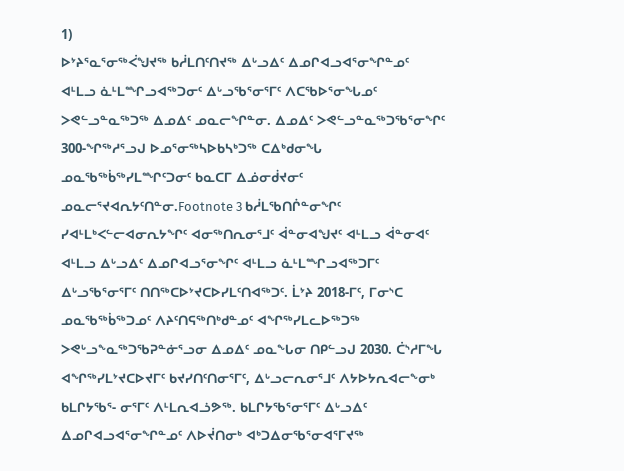1)
ᐅᔾᔨᕐᓇᕐᓂᖅᐹᖑᔪᖅ ᑲᓲᒪᑎᑦᑎᔪᖅ ᐃᒡᓗᐃᑦ ᐃᓄᒋᐊᓗᐊᕐᓂᖏᓐᓄᑦ ᐊᒻᒪᓗ ᓈᒻᒪᙱᓗᐊᖅᑐᓂᑦ ᐃᒡᓗᖃᕐᓂᕐᒥᑦ ᐱᑕᖃᐅᕐᓂᖓᓄᑦ ᐳᕙᓪᓗᓐᓇᖅᑐᖅ ᐃᓄᐃᑦ ᓄᓇᓕᖏᓐᓂ. ᐃᓄᐃᑦ ᐳᕙᓪᓗᓐᓇᖅᑐᖃᕐᓂᖏᑦ 300-ᖏᖅᓱᕐᓗᒍ ᐅᓄᕐᓂᖅᓴᐅᑲᓴᒃᑐᖅ ᑕᐃᒃᑯᓂᖓ ᓄᓇᖃᖅᑳᖅᓯᒪᙱᑦᑐᓂᑦ ᑲᓇᑕᒥ ᐃᓅᓂᑰᔪᓂᑦ ᓄᓇᓕᕐᔪᐊᕆᔭᑦᑎᓐᓂ.Footnote 3 ᑲᓲᒪᖃᑎᒌᓐᓂᖏᑦ ᓯᐊᒻᒪᒃᐸᓪᓕᐊᓂᕆᔭᖏᑦ ᐊᓂᖅᑎᕆᓂᕐᒧᑦ ᐋᓐᓂᐊᖑᔪᑦ ᐊᒻᒪᓗ ᐋᓐᓂᐊᑦ ᐊᒻᒪᓗ ᐃᒡᓗᐃᑦ ᐃᓄᒋᐊᓗᕐᓂᖏᑦ ᐊᒻᒪᓗ ᓈᒻᒪᙱᓗᐊᖅᑐᒥᑦ ᐃᒡᓗᖃᕐᓂᕐᒥᑦ ᑎᑎᖅᑕᐅᔾᔪᑕᐅᓯᒪᑦᑎᐊᖅᑐᑦ. ᒫᔾᔨ 2018-ᒥᑦ, ᒥᓂᔅᑕ ᓄᓇᖃᖅᑳᖅᑐᓄᑦ ᐱᔨᑦᑎᕋᖅᑎᒃᑯᓐᓄᑦ ᐊᖏᖅᓯᒪᓚᐅᖅᑐᖅ ᐳᕙᒡᓗᖕᓇᖅᑐᖃᕈᓐᓃᕐᓗᓂ ᐃᓄᐃᑦ ᓄᓇᖕᒐᓂ ᑎᑭᓪᓗᒍ 2030. ᑖᔅᓱᒥᖓ ᐊᖏᖅᓯᒪᔾᔪᑕᐅᔪᒥᑦ ᑲᔪᓯᑎᑦᑎᓂᕐᒥᑦ, ᐃᒡᓗᓕᕆᓂᕐᒧᑦ ᐱᔭᐅᔭᕆᐊᓕᖕᓂᒃ ᑲᒪᒋᔭᖃᕐ- ᓂᕐᒥᑦ ᐱᒻᒪᕆᐊᓘᕗᖅ. ᑲᒪᒋᔭᖃᕐᓂᕐᒥᑦ ᐃᒡᓗᐃᑦ ᐃᓄᒋᐊᓗᐊᕐᓂᖏᓐᓄᑦ ᐱᐅᔫᑎᓂᒃ ᐊᒃᑐᐃᓂᖃᕐᓂᐊᕐᒥᔪᖅ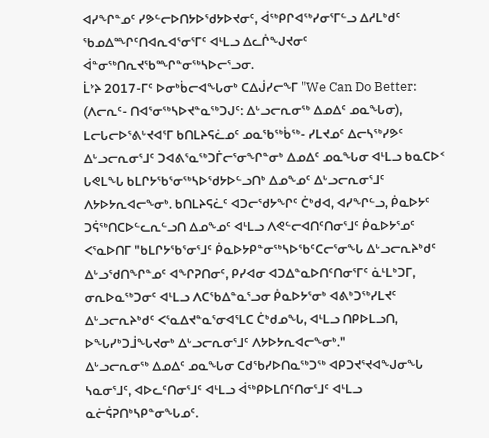ᐊᓯᖏᓐᓄᑦ ᓯᕗᓪᓕᐅᑎᔭᐅᖁᔭᐅᔪᓂᑦ, ᐋᖅᑭᒋᐊᖅᓯᓂᕐᒥᓪᓗ ᐃᓱᒪᒃᑯᑦ ᖃᓄᐃᙱᑦᑎᐊᕆᐊᕐᓂᕐᒥᑦ ᐊᒻᒪᓗ ᐃᓚᒌᖑᔪᓂᑦ ᐋᓐᓂᖅᑎᕆᔪᖃᙱᓐᓂᖅᓴᐅᓕᕐᓗᓂ.
ᒫᔾᔨ 2017-ᒥᑦ ᐅᓂᒃᑳᓕᐊᖓᓂᒃ ᑕᐃᒎᓯᓕᖕᒥ "We Can Do Better: (ᐱᓕᕆᑦ- ᑎᐊᕐᓂᖅᓴᐅᔪᓐᓇᖅᑐᒍᑦ: ᐃᒡᓗᓕᕆᓂᖅ ᐃᓄᐃᑦ ᓄᓇᖕᒐᓂ), ᒪᓕᒐᓕᐅᕐᕕᒡᔪᐊᕐᒥ ᑲᑎᒪᔨᕋᓛᓄᑦ ᓄᓇᖃᖅᑳᖅ- ᓯᒪᔪᓄᑦ ᐃᓕᓴᖅᓯᕗᑦ ᐃᒡᓗᓕᕆᓂᕐᒧᑦ ᑐᐊᕕᕐᓇᖅᑐᒦᓕᕐᓂᖏᓐᓂᒃ ᐃᓄᐃᑦ ᓄᓇᖕᒐᓂ ᐊᒻᒪᓗ ᑲᓇᑕᐅᑉ ᒐᕙᒪᖓ ᑲᒪᒋᔭᖃᕐᓂᖅᓴᐅᖁᔭᐅᓪᓗᑎᒃ ᐃᓄᖕᓄᑦ ᐃᒡᓗᓕᕆᓂᕐᒧᑦ ᐱᔭᐅᔭᕆᐊᓕᖕᓂᒃ. ᑲᑎᒪᔨᕋᓛᑦ ᐊᑐᓕᖁᔭᖏᑦ ᑖᒃᑯᐊ, ᐊᓯᖏᓪᓗ, ᑮᓇᐅᔭᑦ ᑐᕌᖅᑎᑕᐅᓪᓚᕆᓪᓗᑎ ᐃᓄᖕᓄᑦ ᐊᒻᒪᓗ ᐱᕙᓪᓕᐊᑎᑦᑎᓂᕐᒧᑦ ᑮᓇᐅᔭᕐᓄᑦ ᐸᕐᓇᐅᑎᒥ "ᑲᒪᒋᔭᖃᕐᓂᕐᒧᑦ ᑮᓇᐅᔭᑭᓐᓂᖅᓴᐅᖃᑦᑕᓕᕐᓂᖓ ᐃᒡᓗᓕᕆᔨᒃᑯᑦ ᐃᒡᓗᖁᑎᖏᓐᓄᑦ ᐊᖏᕈᑎᓂᑦ, ᑭᓯᐊᓂ ᐊᑐᐃᓐᓇᐅᑎᑦᑎᓂᕐᒥᑦ ᓈᒻᒪᒃᑐᒥ, ᓂᕆᐅᓇᖅᑐᓂᑦ ᐊᒻᒪᓗ ᐱᑕᖃᐃᓐᓇᕐᓗᓂ ᑮᓇᐅᔭᕐᓂᒃ ᐊᕕᒃᑐᖅᓯᒪᔪᑦ ᐃᒡᓗᓕᕆᔨᒃᑯᑦ ᐸᕐᓇᐃᔪᓐᓇᕐᓂᐊᕐᒪᑕ ᑖᒃᑯᓄᖓ, ᐊᒻᒪᓗ ᑎᑭᐅᒪᓗᑎ, ᐅᖓᓯᒃᑐᒨᖓᔪᓂᒃ ᐃᒡᓗᓕᕆᓂᕐᒧᑦ ᐱᔭᐅᔭᕆᐊᓕᖕᓂᒃ."
ᐃᒡᓗᓕᕆᓂᖅ ᐃᓄᐃᑦ ᓄᓇᖕᒐᓂ ᑕᑯᖃᓯᐅᑎᓇᖅᑐᖅ ᐊᑭᑐᔪᕐᔪᐊᖑᓂᖓ ᓴᓇᓂᕐᒧᑦ, ᐊᐅᓚᑦᑎᓂᕐᒧᑦ ᐊᒻᒪᓗ ᐋᖅᑭᐅᒪᑎᑦᑎᓂᕐᒧᑦ ᐊᒻᒪᓗ ᓇᓖᕌᕈᑎᒃᓴᑭᓐᓂᖓᓄᑦ.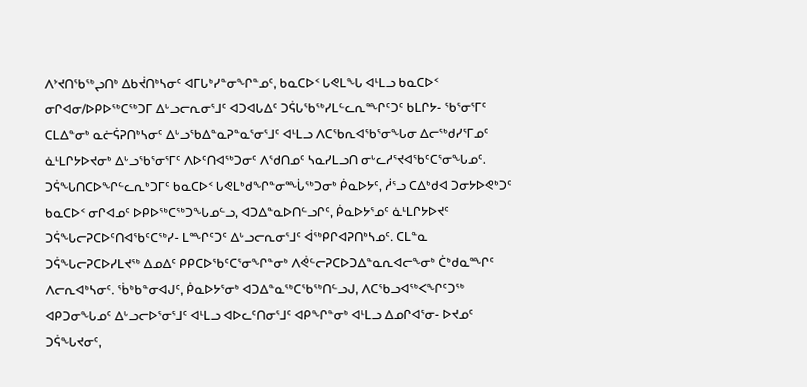ᐱᔾᔪᑎᖃᖅᖢᑎᒃ ᐃᑲᔫᑎᒃᓴᓂᑦ ᐊᒥᒐᒃᓯᓐᓂᖏᓐᓄᑦ, ᑲᓇᑕᐅᑉ ᒐᕙᒪᖓ ᐊᒻᒪᓗ ᑲᓇᑕᐅᑉ ᓂᒋᐊᓂ/ᐅᑭᐅᖅᑕᖅᑐᒥ ᐃᒡᓗᓕᕆᓂᕐᒧᑦ ᐊᑐᐊᒐᐃᑦ ᑐᕌᒐᖃᖅᓯᒪᓪᓚᕆᙱᑦᑐᑦ ᑲᒪᒋᔭ- ᖃᕐᓂᕐᒥᑦ ᑕᒪᐃᓐᓂᒃ ᓇᓖᕌᕈᑎᒃᓴᓂᑦ ᐃᒡᓗᖃᐃᓐᓇᕈᓐᓇᕐᓂᕐᒧᑦ ᐊᒻᒪᓗ ᐱᑕᖃᕆᐊᖃᕐᓂᖓᓂ ᐃᓕᖅᑯᓯᕐᒥᓄᑦ ᓈᒻᒪᒋᔭᐅᔪᓂᒃ ᐃᒡᓗᖃᕐᓂᕐᒥᑦ ᐱᐅᑦᑎᐊᖅᑐᓂᑦ ᐱᖁᑎᓄᑦ ᓴᓇᓯᒪᓗᑎ ᓂᒡᓚᓱᕐᔪᐊᖃᑦᑕᕐᓂᖓᓄᑦ. ᑐᕌᖓᑎᑕᐅᖏᓪᓚᕆᒃᑐᒥᑦ ᑲᓇᑕᐅᑉ ᒐᕙᒪᒃᑯᖏᓐᓂᙶᖅᑐᓂᒃ ᑮᓇᐅᔭᑦ, ᓲᕐᓗ ᑕᐃᒃᑯᐊ ᑐᓂᔭᐅᕙᒃᑐᑦ ᑲᓇᑕᐅᑉ ᓂᒋᐊᓄᑦ ᐅᑭᐅᖅᑕᖅᑐᖓᓄᓪᓗ, ᐊᑐᐃᓐᓇᐅᑎᓪᓗᒋᑦ, ᑮᓇᐅᔭᕐᓄᑦ ᓈᒻᒪᒋᔭᐅᔪᑦ ᑐᕌᖓᓕᕈᑕᐅᑦᑎᐊᖃᑦᑕᖅᓯ- ᒪᙱᑦᑐᑦ ᐃᒡᓗᓕᕆᓂᕐᒧᑦ ᐋᖅᑭᒋᐊᕈᑎᒃᓴᓄᑦ. ᑕᒪᓐᓇ ᑐᕌᖓᓕᕈᑕᐅᓯᒪᔪᖅ ᐃᓄᐃᑦ ᑭᑭᑕᐅᖃᑦᑕᕐᓂᖏᓐᓂᒃ ᐱᕚᓪᓕᕈᑕᐅᑐᐃᓐᓇᕆᐊᓕᖕᓂᒃ ᑖᒃᑯᓇᙱᑦ ᐱᓕᕆᐊᒃᓴᓂᑦ. ᖄᒃᑲᓐᓂᐊᒍᑦ, ᑮᓇᐅᔭᕐᓂᒃ ᐊᑐᐃᓐᓇᖅᑕᖃᖅᑎᓪᓗᒍ, ᐱᑕᖃᓗᐊᖅᐸᖏᑦᑐᖅ ᐊᑭᑐᓂᖓᓄᑦ ᐃᒡᓗᓕᐅᕐᓂᕐᒧᑦ ᐊᒻᒪᓗ ᐊᐅᓚᑦᑎᓂᕐᒧᑦ ᐊᑭᖏᓐᓂᒃ ᐊᒻᒪᓗ ᐃᓄᒋᐊᕐᓂ- ᐅᔪᓄᑦ ᑐᕌᖓᔪᓂᑦ,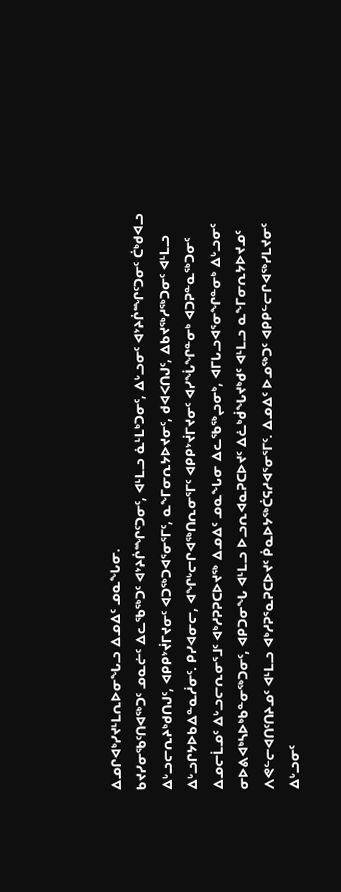ᐃᓄᒋᐊᒃᓯᔪᒻᒪᕆᐅᓂᖓᓗ ᐃᓄᐃᑦ ᓄᓇᖕᒐᓂ.
ᑲᔪᓯᓂᖃᑦᑎᐊᖅᑐᑦ ᓄᓇᓖᑦ ᐃᓚᖃᖅᑐᑦ ᐊᔾᔨᒌᙱᑦᑐᓂᑦ, ᐊᒻᒪᓗ ᓈᒻᒪᒃᑐᓂᑦ, ᐃᒡᓗᓂᑦ ᐊᔾᔨᒌᙱᑦᑐᓂᑦ ᑖᒃᑯᐊᓗ ᐃᒡᓗᓕᕆᔨᒃᑯᑎᒍᑦ, ᐊᑭᑭᔾᔫᒥᔪᓂᑦ ᐊᑐᖅᑐᐊᕐᓂᕐᒥᑦ, ᓇᖕᒥᓂᕆᔭᐅᔪᓂᑦ, ᑯᐊᐸᑎᒍᑦ, ᐃᑲᔪᖅᓱᖅᑐᓂᑦ ᐊᒻᒪᓗ ᐃᒡᓗᒋᔭᐅᑲᐃᓐᓇᓲᓂᑦ. ᑭᓯᐊᓂᓕ, ᐊᖏᒡᓕᒋᐊᖅᑎᕆᓂᕐᒥᑦ ᐊᑭᑭᔾᔫᒥᔪᓂᑦ ᐊᓯᖔᖏᓐᓂᒃ ᐊᑐᕈᓐᓇᖅᑐᓂᑦ ᐃᓄᓕᒫᓄᑦ ᐃᒡᓗᓕᕆᓂᕐᒧᑦ ᐊᒃᓱᕈᕈᑕᐅᔪᖅ ᐃᓄᐃᑦ ᓄᓇᖕᒐᓂ ᐃᓚᖃᖅᖢᓂᒃ, ᐊᒥᒐᓗᐊᕐᓂᖏᓐᓂᒃ ᐃᒡᓗᓂᑦ ᓂᐅᕕᐊᒃᓴᐅᒃᑲᓐᓂᖅᑐᓂᑦ, ᐊᑭᑐᓂᖓ ᐊᒻᒪᓗ ᐅᓗᕆᐊᓇᕈᑕᐅᔪᑦ ᐃᓛᒃᑰᖓᔪᒃᑯᑦ ᐊᒻᒪᓗ ᓇᖕᒥᓂᕆᔭᐅᔪᓄᑦ ᐱᕙᓪᓕᐊᑎᑦᑎᔨᓄᑦ ᐊᒻᒪᓗ ᐊᒃᓱᕈᕐᓇᕈᑕᐅᔪᑦ ᑮᓇᐅᔭᖅᑖᕋᓱᐊᕐᓂᕐᒥᑦ. ᐃᓄᐃᑦ ᐅᓄᖅᑐᑦ ᐊᑭᑭᓪᓕᒋᐊᖅᓯᒪᔪᓂᑦ ᐃᒡᓗᓂᑦ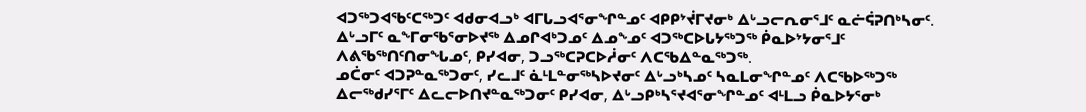ᐊᑐᖅᑐᐊᖃᑦᑕᖅᑐᑦ ᐊᑯᓂᐊᓗᒃ ᐊᒥᒐᓗᐊᕐᓂᖏᓐᓄᑦ ᐊᑭᑭᔾᔫᒥᔪᓂᒃ ᐃᒡᓗᓕᕆᓂᕐᒧᑦ ᓇᓖᕌᕈᑎᒃᓴᓂᑦ. ᐃᒡᓗᒥᑦ ᓇᖕᒥᓂᖃᕐᓂᐅᔪᖅ ᐃᓄᒋᐊᒃᑐᓄᑦ ᐃᓄᖕᓄᑦ ᐊᑐᖅᑕᐅᒐᔭᖅᑐᖅ ᑮᓇᐅᔾᔭᓂᕐᒧᑦ ᐱᕕᖃᖅᑎᑦᑎᓂᖓᓄᑦ, ᑭᓯᐊᓂ, ᑐᓗᖅᑕᕈᑕᐅᓲᓂᑦ ᐱᑕᖃᐃᓐᓇᖅᑐᖅ.
ᓄᑖᓂᑦ ᐊᑐᕈᓐᓇᖅᑐᓂᑦ, ᓯᓚᒧᑦ ᓈᒻᒪᓐᓂᖅᓴᐅᔪᓂᑦ ᐃᒡᓗᒃᓴᓄᑦ ᓴᓇᒪᓂᖏᓐᓄᑦ ᐱᑕᖃᐅᖅᑐᖅ ᐃᓕᖅᑯᓯᕐᒥᑦ ᐃᓚᓕᐅᑎᔪᓐᓇᖅᑐᓂᑦ ᑭᓯᐊᓂ, ᐃᒡᓗᑭᒃᓴᕐᔪᐊᕐᓂᖏᓐᓄᑦ ᐊᒻᒪᓗ ᑮᓇᐅᔭᕐᓂᒃ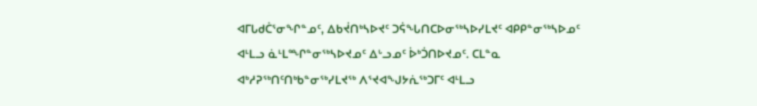ᐊᒥᒐᑯᑖᕐᓂᖏᓐᓄᑦ, ᐃᑲᔫᑎᒃᓴᐅᔪᑦ ᑐᕌᖓᑎᑕᐅᓂᖅᓴᐅᓯᒪᔪᑦ ᐊᑭᑭᓐᓂᖅᓴᐅᓄᑦ ᐊᒻᒪᓗ ᓈᒻᒪᙱᓐᓂᖅᓴᐅᔪᓄᑦ ᐃᒡᓗᓄᑦ ᐆᒃᑑᑎᐅᔪᓄᑦ. ᑕᒪᓐᓇ ᐊᒃᓱᕈᖅᑎᑦᑎᒃᑲᓐᓂᖅᓯᒪᔪᖅ ᐱᕐᔪᐊᖑᔭᕇᖅᑐᒥᑦ ᐊᒻᒪᓗ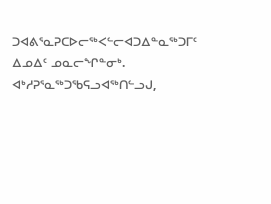ᑐᐊᕕᕐᓇᕈᑕᐅᓕᖅᐸᓪᓕᐊᑐᐃᓐᓇᖅᑐᒥᑦ ᐃᓄᐃᑦ ᓄᓇᓕᖏᓐᓂᒃ.
ᐊᒃᓱᕈᕐᓇᖅᑐᖃᕋᓗᐊᖅᑎᓪᓗᒍ,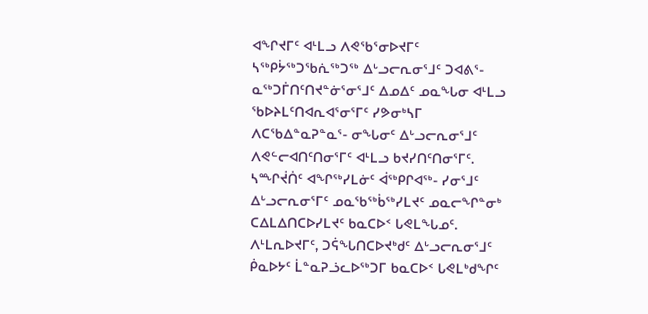ᐊᖏᔪᒥᑦ ᐊᒻᒪᓗ ᐱᕙᖃᕐᓂᐅᔪᒥᑦ ᓴᖅᑭᔮᖅᑐᖃᕇᖅᑐᖅ ᐃᒡᓗᓕᕆᓂᕐᒧᑦ ᑐᐊᕕᕐ- ᓇᖅᑐᒦᑎᑦᑎᔪᓐᓃᕐᓂᕐᒧᑦ ᐃᓄᐃᑦ ᓄᓇᖕᒐᓂ ᐊᒻᒪᓗ ᖃᐅᔨᒪᑦᑎᐊᕆᐊᕐᓂᕐᒥᑦ ᓯᕗᓂᒃᓴᒥ ᐱᑕᖃᐃᓐᓇᕈᓐᓇᕐ- ᓂᖓᓂᑦ ᐃᒡᓗᓕᕆᓂᕐᒧᑦ ᐱᕙᓪᓕᐊᑎᑦᑎᓂᕐᒥᑦ ᐊᒻᒪᓗ ᑲᔪᓯᑎᑦᑎᓂᕐᒥᑦ. ᓴᙱᔫᑏᑦ ᐊᖏᖅᓯᒪᓃᑦ ᐋᖅᑭᒋᐊᖅ- ᓯᓂᕐᒧᑦ ᐃᒡᓗᓕᕆᓂᕐᒥᑦ ᓄᓇᖃᖅᑳᖅᓯᒪᔪᑦ ᓄᓇᓕᖏᓐᓂᒃ ᑕᐃᒪᐃᑎᑕᐅᓯᒪᔪᑦ ᑲᓇᑕᐅᑉ ᒐᕙᒪᖓᓄᑦ. ᐱᒻᒪᕆᐅᔪᒥᑦ, ᑐᕌᖓᑎᑕᐅᔪᒃᑯᑦ ᐃᒡᓗᓕᕆᓂᕐᒧᑦ ᑮᓇᐅᔭᑦ ᒫᓐᓇᕈᓘᓚᐅᖅᑐᒥ ᑲᓇᑕᐅᑉ ᒐᕙᒪᒃᑯᖏᑦ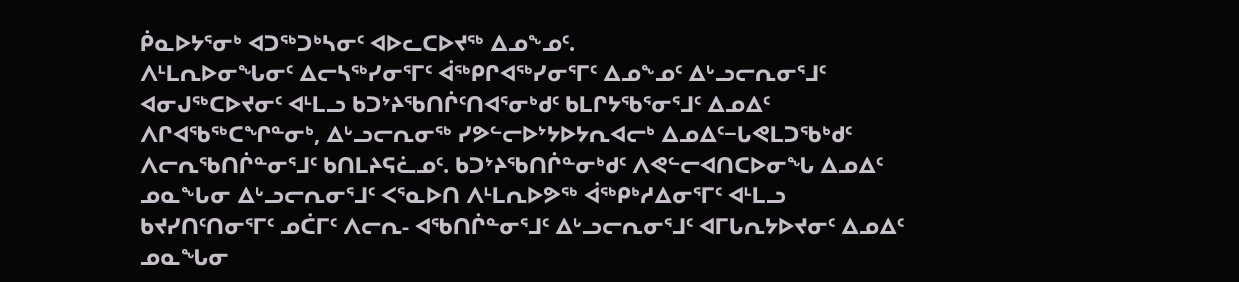ᑮᓇᐅᔭᕐᓂᒃ ᐊᑐᖅᑐᒃᓴᓂᑦ ᐊᐅᓚᑕᐅᔪᖅ ᐃᓄᖕᓄᑦ.
ᐱᒻᒪᕆᐅᓂᖓᓂᑦ ᐃᓕᓴᖅᓯᓂᕐᒥᑦ ᐋᖅᑭᒋᐊᖅᓯᓂᕐᒥᑦ ᐃᓄᖕᓄᑦ ᐃᒡᓗᓕᕆᓂᕐᒧᑦ ᐊᓂᒍᖅᑕᐅᔪᓂᑦ ᐊᒻᒪᓗ ᑲᑐᔾᔨᖃᑎᒌᑦᑎᐊᕐᓂᒃᑯᑦ ᑲᒪᒋᔭᖃᕐᓂᕐᒧᑦ ᐃᓄᐃᑦ ᐱᒋᐊᖃᖅᑕᖏᓐᓂᒃ, ᐃᒡᓗᓕᕆᓂᖅ ᓯᕗᓪᓕᐅᔾᔭᐅᔭᕆᐊᓕᒃ ᐃᓄᐃᑦ−ᒐᕙᒪᑐᖃᒃᑯᑦ ᐱᓕᕆᖃᑎᒌᓐᓂᕐᒧᑦ ᑲᑎᒪᔨᕋᓛᓄᑦ. ᑲᑐᔾᔨᖃᑎᒌᓐᓂᒃᑯᑦ ᐱᕙᓪᓕᐊᑎᑕᐅᓂᖓ ᐃᓄᐃᑦ ᓄᓇᖕᒐᓂ ᐃᒡᓗᓕᕆᓂᕐᒧᑦ ᐸᕐᓇᐅᑎ ᐱᒻᒪᕆᐅᕗᖅ ᐋᖅᑭᒃᓱᐃᓂᕐᒥᑦ ᐊᒻᒪᓗ ᑲᔪᓯᑎᑦᑎᓂᕐᒥᑦ ᓄᑖᒥᑦ ᐱᓕᕆ- ᐊᖃᑎᒌᓐᓂᕐᒧᑦ ᐃᒡᓗᓕᕆᓂᕐᒧᑦ ᐊᒥᒐᕆᔭᐅᔪᓂᑦ ᐃᓄᐃᑦ ᓄᓇᖓᓂ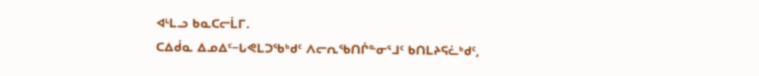ᐊᒻᒪᓗ ᑲᓇᑕᓕᒫᒥ.
ᑕᐃᑰᓇ ᐃᓄᐃᑦ−ᒐᕙᒪᑐᖃᒃᑯᑦ ᐱᓕᕆᖃᑎᒌᓐᓂᕐᒧᑦ ᑲᑎᒪᔨᕋᓛᒃᑯᑦ,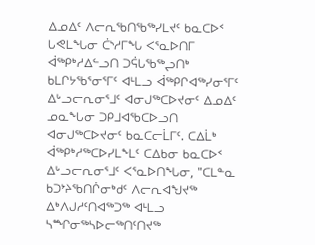ᐃᓄᐃᑦ ᐱᓕᕆᖃᑎᖃᖅᓯᒪᔪᑦ ᑲᓇᑕᐅᑉ ᒐᕙᒪᖓᓂ ᑖᔅᓱᒥᖓ ᐸᕐᓇᐅᑎᒥ ᐋᖅᑭᒃᓱᐃᓪᓗᑎ ᑐᕌᒐᖃᖅᖢᑎᒃ ᑲᒪᒋᔭᖃᕐᓂᕐᒥᑦ ᐊᒻᒪᓗ ᐋᖅᑭᒋᐊᖅᓯᓂᕐᒥᑦ ᐃᒡᓗᓕᕆᓂᕐᒧᑦ ᐊᓂᒍᖅᑕᐅᔪᓂᑦ ᐃᓄᐃᑦ ᓄᓇᖕᒐᓂ ᑐᑭᒧᐊᖃᑕᐅᓗᑎ ᐊᓂᒍᖅᑕᐅᔪᓂᑦ ᑲᓇᑕᓕᒫᒥᑦ. ᑕᐃᒫᒃ ᐋᖅᑭᒃᓱᖅᑕᐅᓯᒪᖕᒪᑦ ᑕᐃᑲᓂ ᑲᓇᑕᐅᑉ ᐃᒡᓗᓕᕆᓂᕐᒧᑦ ᐸᕐᓇᐅᑎᖓᓂ, "ᑕᒪᓐᓇ ᑲᑐᔾᔨᖃᑎᒌᓂᒃᑯᑦ ᐱᓕᕆᐊᖑᔪᖅ ᐃᒃᐱᒍᓱᑦᑎᐊᖅᑐᖅ ᐊᒻᒪᓗ ᓴᙱᓂᖅᓴᐅᓕᖅᑎᑦᑎᔪᖅ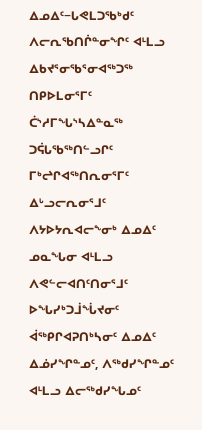ᐃᓄᐃᑦ−ᒐᕙᒪᑐᖃᒃᑯᑦ ᐱᓕᕆᖃᑎᒌᓐᓂᖏᑦ ᐊᒻᒪᓗ ᐃᑲᔪᕐᓂᖃᕐᓂᐊᖅᑐᖅ ᑎᑭᐅᒪᓂᕐᒥᑦ ᑖᔅᓱᒥᖓᔅᓴᐃᓐᓇᖅ ᑐᕌᒐᖃᖅᑎᓪᓗᒋᑦ ᒥᒃᖠᒋᐊᖅᑎᕆᓂᕐᒥᑦ ᐃᒡᓗᓕᕆᓂᕐᒧᑦ ᐱᔭᐅᔭᕆᐊᓕᖕᓂᒃ ᐃᓄᐃᑦ ᓄᓇᖕᒐᓂ ᐊᒻᒪᓗ ᐱᕙᓪᓕᐊᑎᑦᑎᓂᕐᒧᑦ ᐅᖓᓯᒃᑐᒨᖔᔪᓂᑦ ᐋᖅᑭᒋᐊᕈᑎᒃᓴᓂᑦ ᐃᓄᐃᑦ ᐃᓅᓯᖏᓐᓄᑦ, ᐱᖅᑯᓯᖏᓐᓄᑦ ᐊᒻᒪᓗ ᐃᓕᖅᑯᓯᖓᓄᑦ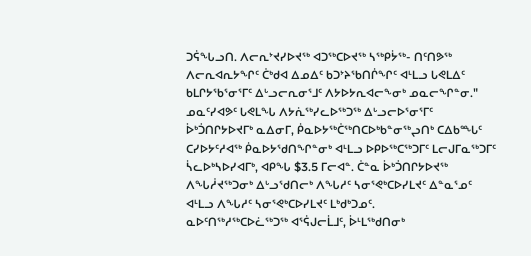ᑐᕌᖓᓗᑎ. ᐱᓕᕆᔾᔪᓯᐅᔪᖅ ᐊᑐᖅᑕᐅᔪᖅ ᓴᖅᑭᔮᖅ- ᑎᑦᑎᕗᖅ ᐱᓕᕆᐊᕆᔭᖏᑦ ᑖᒃᑯᐊ ᐃᓄᐃᑦ ᑲᑐᔾᔨᖃᑎᒌᖏᑦ ᐊᒻᒪᓗ ᒐᕙᒪᐃᑦ ᑲᒪᒋᔭᖃᕐᓂᕐᒥᑦ ᐃᒡᓗᓕᕆᓂᕐᒧᑦ ᐱᔭᐅᔭᕆᐊᓕᖕᓂᒃ ᓄᓇᓕᖏᓐᓂ."
ᓄᓇᑦᓯᐊᕗᑦ ᒐᕙᒪᖓ ᐱᔭᕇᖅᓯᓚᐅᖅᑐᖅ ᐃᒡᓗᓕᐅᕐᓂᕐᒥᑦ ᐆᒃᑑᑎᒋᔭᐅᔪᒥᒃ ᓇᐃᓂᒥ, ᑮᓇᐅᔭᖅᑖᖅᑎᑕᐅᒃᑲᓐᓂᖅᖢᑎᒃ ᑕᐃᑲᙵᑦ ᑕᓯᐅᔭᑦᓱᐊᖅ ᑮᓇᐅᔭᖁᑎᖏᓐᓂᒃ ᐊᒻᒪᓗ ᐅᑭᐅᖅᑕᖅᑐᒥᑦ ᒪᓕᒍᒥᓇᖅᑐᒥᑦ ᓵᓚᐅᒃᓴᐅᓯᐊᒥᒃ, ᐊᑭᖓ $3.5 ᒥᓕᐊᓐ. ᑖᓐᓇ ᐆᒃᑑᑎᒋᔭᐅᔪᖅ ᐱᖓᓲᔪᖅᑐᓂᒃ ᐃᒡᓗᖁᑎᓕᒃ ᐱᖓᓱᑦ ᓴᓂᕐᕙᒃᑕᐅᓯᒪᔪᑦ ᐃᓐᓇᕐᓄᑦ ᐊᒻᒪᓗ ᐱᖓᓱᑦ ᓴᓂᕐᕙᒃᑕᐅᓯᒪᔪᑦ ᒪᒃᑯᒃᑐᓄᑦ.
ᓇᐅᑦᑎᖅᓱᖅᑕᐅᓛᖅᑐᖅ ᐊᕐᕌᒍᓕᒫᒧᑦ, ᐆᒻᒪᖅᑯᑎᓂᒃ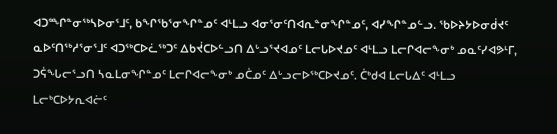ᐊᑐᙱᓐᓂᖅᓴᐅᓂᕐᒧᑦ, ᑲᖏᖃᕐᓂᖏᓐᓄᑦ ᐊᒻᒪᓗ ᐊᓂᕐᓂᑦᑎᐊᕆᓐᓂᖏᓐᓄᑦ, ᐊᓯᖏᓐᓄᓪᓗ. ᖃᐅᔨᔭᐅᓂᑰᔪᑦ ᓇᐅᑦᑎᖅᓱᕐᓂᕐᒧᑦ ᐊᑐᖅᑕᐅᓛᖅᑐᑦ ᐃᑲᔫᑕᐅᓪᓗᑎ ᐃᒡᓗᕐᔪᐊᓄᑦ ᒪᓕᒐᐅᔪᓄᑦ ᐊᒻᒪᓗ ᒪᓕᒋᐊᓕᖕᓂᒃ ᓄᓇᑦᓯᐊᕗᒻᒥ, ᑐᕌᖓᓕᕐᓗᑎ ᓴᓇᒪᓂᖏᓐᓄᑦ ᒪᓕᒋᐊᓕᖕᓂᒃ ᓄᑖᓄᑦ ᐃᒡᓗᓕᐅᖅᑕᐅᔪᓄᑦ. ᑖᒃᑯᐊ ᒪᓕᒐᐃᑦ ᐊᒻᒪᓗ ᒪᓕᒃᑕᐅᔭᕆᐊᓖᑦ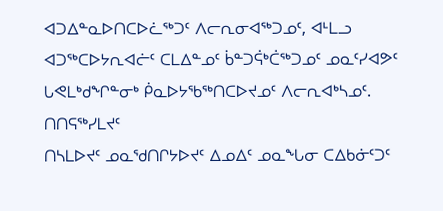ᐊᑐᐃᓐᓇᐅᑎᑕᐅᓛᖅᑐᑦ ᐱᓕᕆᓂᐊᖅᑐᓄᑦ, ᐊᒻᒪᓗ ᐊᑐᖅᑕᐅᔭᕆᐊᓖᑦ ᑕᒪᐃᓐᓄᑦ ᑳᓐᑐᕌᒃᑖᖅᑐᓄᑦ ᓄᓇᑦᓯᐊᕗᑦ ᒐᕙᒪᒃᑯᖏᓐᓂᒃ ᑮᓇᐅᔭᖃᖅᑎᑕᐅᔪᓄᑦ ᐱᓕᕆᐊᒃᓴᓄᑦ.
ᑎᑎᕋᖅᓯᒪᔪᑦ
ᑎᓴᒪᐅᔪᑦ ᓄᓇᖁᑎᒋᔭᐅᔪᑦ ᐃᓄᐃᑦ ᓄᓇᖕᒐᓂ ᑕᐃᑲᓃᑦᑐᑦ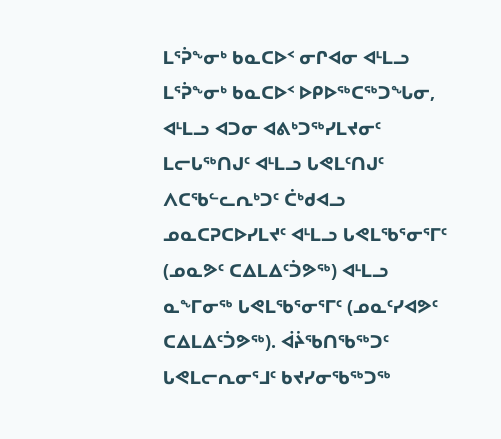ᒪᕐᕉᖕᓂᒃ ᑲᓇᑕᐅᑉ ᓂᒋᐊᓂ ᐊᒻᒪᓗ ᒪᕐᕉᖕᓂᒃ ᑲᓇᑕᐅᑉ ᐅᑭᐅᖅᑕᖅᑐᖓᓂ, ᐊᒻᒪᓗ ᐊᑐᓂ ᐊᕕᒃᑐᖅᓯᒪᔪᓂᑦ ᒪᓕᒐᖅᑎᒍᑦ ᐊᒻᒪᓗ ᒐᕙᒪᑦᑎᒍᑦ ᐱᑕᖃᓪᓚᕆᒃᑐᑦ ᑖᒃᑯᐊᓗ ᓄᓇᑕᕈᑕᐅᓯᒪᔪᑦ ᐊᒻᒪᓗ ᒐᕙᒪᖃᕐᓂᕐᒥᑦ (ᓄᓇᕗᑦ ᑕᐃᒪᐃᑦᑑᕗᖅ) ᐊᒻᒪᓗ ᓇᖕᒥᓂᖅ ᒐᕙᒪᖃᕐᓂᕐᒥᑦ (ᓄᓇᑦᓯᐊᕗᑦ ᑕᐃᒪᐃᑦᑑᕗᖅ). ᐋᔩᖃᑎᖃᖅᑐᑦ ᒐᕙᒪᓕᕆᓂᕐᒧᑦ ᑲᔪᓯᓂᖃᖅᑐᖅ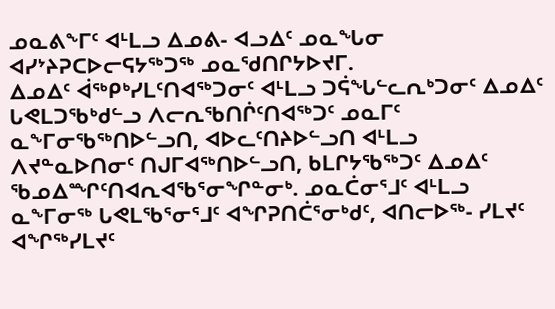ᓄᓇᕕᖕᒥᑦ ᐊᒻᒪᓗ ᐃᓄᕕ- ᐊᓗᐃᑦ ᓄᓇᖓᓂ ᐊᓯᔾᔨᕈᑕᐅᓕᕋᔭᖅᑐᖅ ᓄᓇᖁᑎᒋᔭᐅᔪᒥ.
ᐃᓄᐃᑦ ᐋᖅᑭᒃᓯᒪᑦᑎᐊᖅᑐᓂᑦ ᐊᒻᒪᓗ ᑐᕌᖓᓪᓚᕆᒃᑐᓂᑦ ᐃᓄᐃᑦ ᒐᕙᒪᑐᖃᒃᑯᓪᓗ ᐱᓕᕆᖃᑎᒌᑦᑎᐊᖅᑐᑦ ᓄᓇᒥᑦ ᓇᖕᒥᓂᖃᖅᑎᐅᓪᓗᑎ, ᐊᐅᓚᑦᑎᔨᐅᓪᓗᑎ ᐊᒻᒪᓗ ᐱᔪᓐᓇᐅᑎᓂᑦ ᑎᒍᒥᐊᖅᑎᐅᓪᓗᑎ, ᑲᒪᒋᔭᖃᖅᑐᑦ ᐃᓄᐃᑦ ᖃᓄᐃᙱᑦᑎᐊᕆᐊᖃᕐᓂᖏᓐᓂᒃ. ᓄᓇᑖᓂᕐᒧᑦ ᐊᒻᒪᓗ ᓇᖕᒥᓂᖅ ᒐᕙᒪᖃᕐᓂᕐᒧᑦ ᐊᖏᕈᑎᑖᕐᓂᒃᑯᑦ, ᐊᑎᓕᐅᖅ- ᓯᒪᔪᑦ ᐊᖏᖅᓯᒪᔪᑦ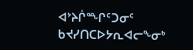ᐊᔾᔨᒌᙱᑦᑐᓂᑦ ᑲᔪᓯᑎᑕᐅᔭᕆᐊᓕᖕᓂᒃ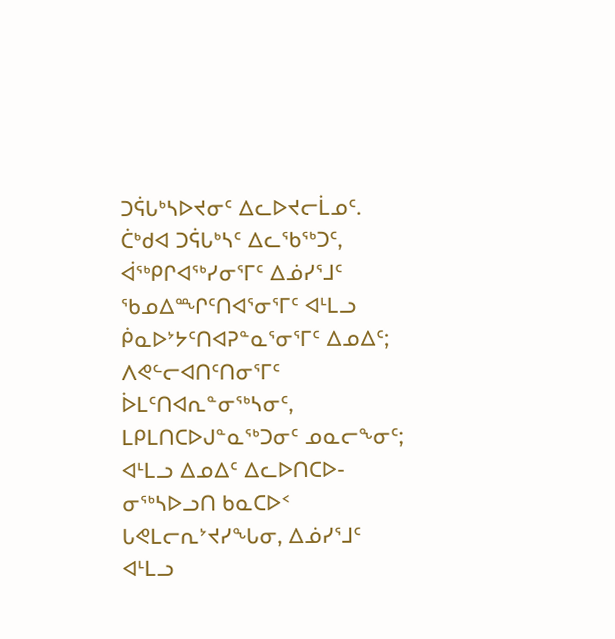ᑐᕌᒐᒃᓴᐅᔪᓂᑦ ᐃᓚᐅᔪᓕᒫᓄᑦ. ᑖᒃᑯᐊ ᑐᕌᒐᒃᓴᑦ ᐃᓚᖃᖅᑐᑦ, ᐋᖅᑭᒋᐊᖅᓯᓂᕐᒥᑦ ᐃᓅᓯᕐᒧᑦ ᖃᓄᐃᙱᑦᑎᐊᕐᓂᕐᒥᑦ ᐊᒻᒪᓗ ᑮᓇᐅᔾᔭᑦᑎᐊᕈᓐᓇᕐᓂᕐᒥᑦ ᐃᓄᐃᑦ; ᐱᕙᓪᓕᐊᑎᑦᑎᓂᕐᒥᑦ ᐆᒪᑦᑎᐊᕆᓐᓂᖅᓴᓂᑦ, ᒪᑭᒪᑎᑕᐅᒍᓐᓇᖅᑐᓂᑦ ᓄᓇᓕᖕᓂᑦ; ᐊᒻᒪᓗ ᐃᓄᐃᑦ ᐃᓚᐅᑎᑕᐅ- ᓂᖅᓴᐅᓗᑎ ᑲᓇᑕᐅᑉ ᒐᕙᒪᓕᕆᔾᔪᓯᖓᓂ, ᐃᓅᓯᕐᒧᑦ ᐊᒻᒪᓗ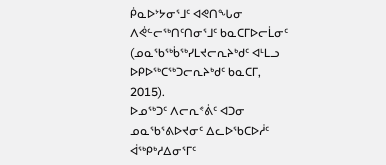ᑮᓇᐅᔾᔭᓂᕐᒧᑦ ᐊᕙᑎᖓᓂ ᐱᕚᓪᓕᖅᑎᑦᑎᓂᕐᒧᑦ ᑲᓇᑕᒥᐅᓕᒫᓂᑦ (ᓄᓇᖃᖅᑳᖅᓯᒪᔪᓕᕆᔨᒃᑯᑦ ᐊᒻᒪᓗ ᐅᑭᐅᖅᑕᖅᑐᓕᕆᔨᒃᑯᑦ ᑲᓇᑕᒥ, 2015).
ᐅᓄᖅᑐᑦ ᐱᓕᕆᕝᕖᑦ ᐊᑐᓂ ᓄᓇᖃᕐᕕᐅᔪᓂᑦ ᐃᓚᐅᖃᑕᐅᓲᑦ ᐋᖅᑭᒃᓱᐃᓂᕐᒥᑦ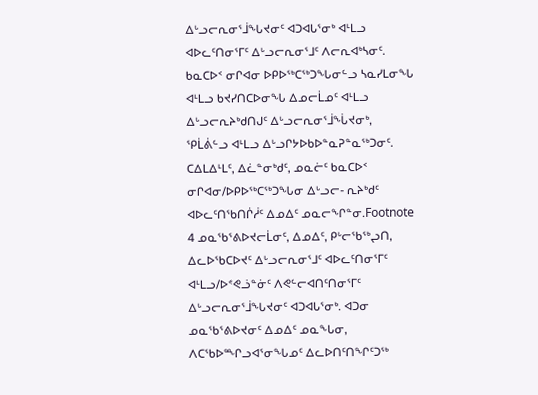ᐃᒡᓗᓕᕆᓂᕐᒨᖓᔪᓂᑦ ᐊᑐᐊᒐᕐᓂᒃ ᐊᒻᒪᓗ ᐊᐅᓚᑦᑎᓂᕐᒥᑦ ᐃᒡᓗᓕᕆᓂᕐᒧᑦ ᐱᓕᕆᐊᒃᓴᓂᑦ. ᑲᓇᑕᐅᑉ ᓂᒋᐊᓂ ᐅᑭᐅᖅᑕᖅᑐᖓᓂᓪᓗ ᓴᓇᓯᒪᓂᖓ ᐊᒻᒪᓗ ᑲᔪᓯᑎᑕᐅᓂᖓ ᐃᓄᓕᒫᓄᑦ ᐊᒻᒪᓗ ᐃᒡᓗᓕᕆᔨᒃᑯᑎᒍᑦ ᐃᒡᓗᓕᕆᓂᕐᒨᖔᔪᓂᒃ, ᕿᒫᕖᓪᓗ ᐊᒻᒪᓗ ᐃᒡᓗᒋᔭᐅᑲᐅᓐᓇᕈᓐᓇᖅᑐᓂᑦ. ᑕᐃᒪᐃᒻᒪᑦ, ᐃᓛᓐᓂᒃᑯᑦ, ᓄᓇᓖᑦ ᑲᓇᑕᐅᑉ ᓂᒋᐊᓂ/ᐅᑭᐅᖅᑕᖅᑐᖓᓂ ᐃᒡᓗᓕ- ᕆᔨᒃᑯᑦ ᐊᐅᓚᑦᑎᖃᑎᒌᓲᑦ ᐃᓄᐃᑦ ᓄᓇᓕᖏᓐᓂ.Footnote 4 ᓄᓇᖃᕐᕕᐅᔪᓕᒫᓂᑦ, ᐃᓄᐃᑦ, ᑭᒡᓕᖃᖅᖢᑎ, ᐃᓚᐅᖃᑕᐅᔪᑦ ᐃᒡᓗᓕᕆᓂᕐᒧᑦ ᐊᐅᓚᑦᑎᓂᕐᒥᑦ ᐊᒻᒪᓗ/ᐅᕝᕙᓘᓐᓃᑦ ᐱᕙᓪᓕᐊᑎᑦᑎᓂᕐᒥᑦ ᐃᒡᓗᓕᕆᓂᕐᒨᖓᔪᓂᑦ ᐊᑐᐊᒐᕐᓂᒃ. ᐊᑐᓂ ᓄᓇᖃᕐᕕᐅᔪᓂᑦ ᐃᓄᐃᑦ ᓄᓇᖕᒐᓂ, ᐱᑕᖃᐅᙱᓗᐊᕐᓂᖓᓄᑦ ᐃᓚᐅᑎᑦᑎᖏᑦᑐᖅ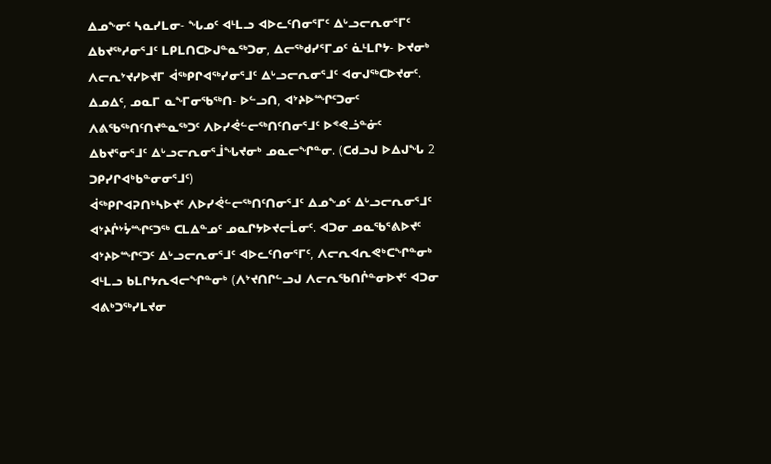ᐃᓄᖕᓂᑦ ᓴᓇᓯᒪᓂ- ᖓᓄᑦ ᐊᒻᒪᓗ ᐊᐅᓚᑦᑎᓂᕐᒥᑦ ᐃᒡᓗᓕᕆᓂᕐᒥᑦ ᐃᑲᔪᖅᓱᓂᕐᒧᑦ ᒪᑭᒪᑎᑕᐅᒍᓐᓇᖅᑐᓂ, ᐃᓕᖅᑯᓯᕐᒥᓄᑦ ᓈᒻᒪᒋᔭ- ᐅᔪᓂᒃ ᐱᓕᕆᔾᔪᓯᐅᔪᒥ ᐋᖅᑭᒋᐊᖅᓯᓂᕐᒧᑦ ᐃᒡᓗᓕᕆᓂᕐᒧᑦ ᐊᓂᒍᖅᑕᐅᔪᓂᑦ. ᐃᓄᐃᑦ, ᓄᓇᒥ ᓇᖕᒥᓂᖃᖅᑎ- ᐅᓪᓗᑎ, ᐊᔾᔨᐅᙱᑦᑐᓂᑦ ᐱᕕᖃᖅᑎᑦᑎᔪᓐᓇᖅᑐᑦ ᐱᐅᓯᕚᓪᓕᖅᑎᑦᑎᓂᕐᒧᑦ ᐅᕝᕙᓘᓐᓃᑦ ᐃᑲᔪᕐᓂᕐᒧᑦ ᐃᒡᓗᓕᕆᓂᕐᒨᖓᔪᓂᒃ ᓄᓇᓕᖏᓐᓂ. (ᑕᑯᓗᒍ ᐅᐃᒍᖓ 2 ᑐᑭᓯᒋᐊᒃᑲᓐᓂᓂᕐᒧᑦ)
ᐋᖅᑭᒋᐊᕈᑎᒃᓴᐅᔪᑦ ᐱᐅᓯᕚᓪᓕᖅᑎᑦᑎᓂᕐᒧᑦ ᐃᓄᖕᓄᑦ ᐃᒡᓗᓕᕆᓂᕐᒧᑦ ᐊᔾᔨᒌᔾᔮᙱᑦᑐᖅ ᑕᒪᐃᓐᓄᑦ ᓄᓇᒋᔭᐅᔪᓕᒫᓂᑦ. ᐊᑐᓂ ᓄᓇᖃᕐᕕᐅᔪᑦ ᐊᔾᔨᐅᙱᑦᑐᑦ ᐃᒡᓗᓕᕆᓂᕐᒧᑦ ᐊᐅᓚᑦᑎᓂᕐᒥᑦ, ᐱᓕᕆᐊᕆᕙᒃᑕᖏᓐᓂᒃ ᐊᒻᒪᓗ ᑲᒪᒋᔭᕆᐊᓕᖏᓐᓂᒃ (ᐱᔾᔪᑎᒋᓪᓗᒍ ᐱᓕᕆᖃᑎᒌᓐᓂᐅᔪᑦ ᐊᑐᓂ ᐊᕕᒃᑐᖅᓯᒪᔪᓂ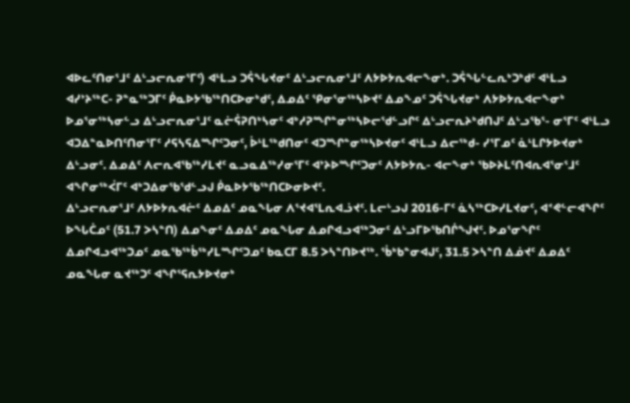ᐊᐅᓚᑦᑎᓂᕐᒧᑦ ᐃᒡᓗᓕᕆᓂᕐᒥᑦ) ᐊᒻᒪᓗ ᑐᕌᖓᔪᓂᑦ ᐃᒡᓗᓕᕆᓂᕐᒧᑦ ᐱᔭᐅᔭᕆᐊᓕᖕᓂᒃ. ᑐᕌᖓᓪᓚᕆᒃᑐᒃᑯᑦ ᐊᒻᒪᓗ ᐊᓯᔾᔨᖅᑕ- ᕈᓐᓇᖅᑐᒥᑦ ᑮᓇᐅᔭᖃᖅᑎᑕᐅᓂᒃᑯᑦ, ᐃᓄᐃᑦ ᕿᓂᕐᓂᖅᓴᐅᔪᑦ ᐃᓄᖕᓄᑦ ᑐᕌᖓᔪᓂᒃ ᐱᔭᐅᔭᕆᐊᓕᖕᓂᒃ ᐅᓄᕐᓂᖅᓴᓂᓪᓗ ᐃᒡᓗᓕᕆᓂᕐᒧᑦ ᓇᓖᕌᕈᑎᒃᓴᓂᑦ ᐊᒃᓱᕈᙱᓐᓂᖅᓴᐅᓕᖁᓪᓗᒋᑦ ᐃᒡᓗᓕᕆᔨᒃᑯᑎᒍᑦ ᐃᒡᓗᖃᕐ- ᓂᕐᒥᑦ ᐊᒻᒪᓗ ᐊᑐᐃᓐᓇᐅᑎᑦᑎᓂᕐᒥᑦ ᓱᕋᓴᕋᐃᙱᑦᑐᓂᑦ, ᐆᒻᒪᖅᑯᑎᓂᑦ ᐊᑐᙱᓐᓂᖅᓴᐅᔪᓂᑦ ᐊᒻᒪᓗ ᐃᓕᖅᑯ- ᓯᕐᒥᓄᑦ ᓈᒻᒪᒋᔭᐅᔪᓂᒃ ᐃᒡᓗᓂᑦ. ᐃᓄᐃᑦ ᐱᓕᕆᐊᖃᖅᓯᒪᔪᑦ ᓇᓗᓇᐃᖅᓯᓂᕐᒥᑦ ᐊᔾᔨᐅᙱᑦᑐᓂᑦ ᐱᔭᐅᔭᕆ- ᐊᓕᖕᓂᒃ ᖃᐅᔨᒪᑦᑎᐊᕆᐊᕐᓂᕐᒧᑦ ᐊᖏᓂᖅᐹᒥᑦ ᐊᒃᑐᐃᓂᖃᖁᓪᓗᒍ ᑮᓇᐅᔭᖃᖅᑎᑕᐅᓂᐅᔪᑦ.
ᐃᒡᓗᓕᕆᓂᕐᒧᑦ ᐱᔭᐅᔭᕆᐊᓖᑦ ᐃᓄᐃᑦ ᓄᓇᖕᒐᓂ ᐱᕐᔪᐊᕐᒪᕆᐊᓘᔪᑦ. ᒪᓕᒡᓗᒍ 2016-ᒥᑦ ᓈᓴᖅᑕᐅᓯᒪᔪᓂᑦ, ᐊᕝᕙᓪᓕᐊᖏᑦ ᐅᖓᑖᓄᑦ (51.7 ᐳᓴᓐᑎ) ᐃᓄᖕᓂᑦ ᐃᓄᐃᑦ ᓄᓇᖕᒐᓂ ᐃᓄᒋᐊᓗᐊᖅᑐᓂᑦ ᐃᒡᓗᒥᐅᖃᑎᒌᖑᔪᑦ. ᐅᓄᕐᓂᖏᑦ ᐃᓄᒋᐊᓗᐊᖅᑐᓄᑦ ᓄᓇᖃᖅᑳᖅᓯᒪᙱᑦᑐᓄᑦ ᑲᓇᑕᒥ 8.5 ᐳᓴᓐᑎᐅᔪᖅ. ᖄᒃᑲᓐᓂᐊᒍᑦ, 31.5 ᐳᓴᓐᑎ ᐃᓅᔪᑦ ᐃᓄᐃᑦ ᓄᓇᖓᓂ ᓇᔪᖅᑐᑦ ᐊᖏᕐᕋᕆᔭᐅᔪᓂᒃ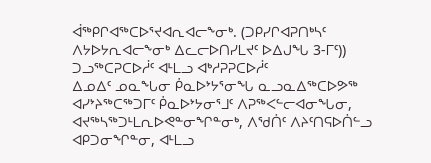ᐋᖅᑭᒋᐊᖅᑕᐅᕐᔪᐊᕆᐊᓕᖕᓂᒃ. (ᑐᑭᓯᒋᐊᕈᑎᒃᓴᑦ ᐱᔭᐅᔭᕆᐊᓕᖕᓂᒃ ᐃᓚᓕᐅᑎᓯᒪᔪᑦ ᐅᐃᒍᖓ 3-ᒥᑦ))
ᑐᓗᖅᑕᕈᑕᐅᓲᑦ ᐊᒻᒪᓗ ᐊᒃᓱᕈᕈᑕᐅᓲᑦ
ᐃᓄᐃᑦ ᓄᓇᖕᒐᓂ ᑮᓇᐅᔾᔭᕐᓂᖓ ᓇᓗᓇᐃᖅᑕᐅᕗᖅ ᐊᓯᔾᔨᖅᑕᖅᑐᒥᑦ ᑮᓇᐅᔾᔭᓂᕐᒧᑦ ᐱᕈᖅᐸᓪᓕᐊᓂᖓᓂ, ᐊᔪᖅᓴᖅᑐᒻᒪᕆᐅᕙᓐᓂᖏᓐᓂᒃ, ᐱᖁᑏᑦ ᐱᔨᑦᑎᕋᐅᑏᓪᓗ ᐊᑭᑐᓂᖏᓐᓂ, ᐊᒻᒪᓗ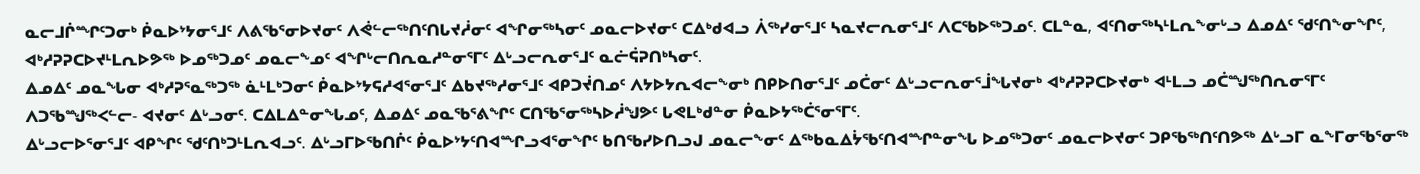ᓇᓕᒧᒌᙱᑦᑐᓂᒃ ᑮᓇᐅᔾᔭᓂᕐᒧᑦ ᐱᕕᖃᕐᓂᐅᔪᓂᑦ ᐱᕚᓪᓕᖅᑎᑦᑎᒐᔪᓲᓂᑦ ᐊᖏᓂᖅᓴᓂᑦ ᓄᓇᓕᐅᔪᓂᑦ ᑕᐃᒃᑯᐊᓗ ᐲᖅᓯᓂᕐᒧᑦ ᓴᓇᔪᓕᕆᓂᕐᒧᑦ ᐱᑕᖃᐅᖅᑐᓄᑦ. ᑕᒪᓐᓇ, ᐊᑦᑎᓂᖅᓴᒻᒪᕆᖕᓂᒡᓗ ᐃᓄᐃᑦ ᖁᑦᑎᖕᓂᖏᑦ, ᐊᒃᓱᕈᕈᑕᐅᔪᒻᒪᕆᐅᕗᖅ ᐅᓄᖅᑐᓄᑦ ᓄᓇᓕᖕᓄᑦ ᐊᖏᒡᓕᑎᕆᓇᓱᓐᓂᕐᒥᑦ ᐃᒡᓗᓕᕆᓂᕐᒧᑦ ᓇᓖᕌᕈᑎᒃᓴᓂᑦ.
ᐃᓄᐃᑦ ᓄᓇᖓᓂ ᐊᒃᓱᕈᕐᓇᖅᑐᖅ ᓈᒻᒪᒃᑐᓂᑦ ᑮᓇᐅᔾᔭᕋᓱᐊᕐᓂᕐᒧᑦ ᐃᑲᔪᖅᓱᓂᕐᒧᑦ ᐊᑭᑐᔫᑎᓄᑦ ᐱᔭᐅᔭᕆᐊᓕᖕᓂᒃ ᑎᑭᐅᑎᓂᕐᒧᑦ ᓄᑖᓂᑦ ᐃᒡᓗᓕᕆᓂᕐᒨᖓᔪᓂᒃ ᐊᒃᓱᕈᕈᑕᐅᔪᓂᒃ ᐊᒻᒪᓗ ᓄᑖᙳᖅᑎᕆᓂᕐᒥᑦ ᐱᑐᖃᙳᖅᐸᓪᓕ- ᐊᔪᓂᑦ ᐃᒡᓗᓂᑦ. ᑕᐃᒪᐃᓐᓂᖓᓄᑦ, ᐃᓄᐃᑦ ᓄᓇᖃᕐᕕᖏᑦ ᑕᑎᖃᕐᓂᖅᓴᐅᓲᖑᕗᑦ ᒐᕙᒪᒃᑯᓐᓂ ᑮᓇᐅᔭᖅᑖᕐᓂᕐᒥᑦ.
ᐃᒡᓗᓕᐅᕐᓂᕐᒧᑦ ᐊᑭᖏᑦ ᖁᑦᑎᒃᑐᒻᒪᕆᐊᓗᑦ. ᐃᒡᓗᒥᐅᖃᑎᒌᑦ ᑮᓇᐅᔾᔭᑦᑎᐊᙱᓗᐊᕐᓂᖏᑦ ᑲᑎᖃᓯᐅᑎᓗᒍ ᓄᓇᓕᖕᓂᑦ ᐃᖅᑲᓇᐃᔮᖃᑦᑎᐊᙱᓐᓂᖓ ᐅᓄᖅᑐᓂᑦ ᓄᓇᓕᐅᔪᓂᑦ ᑐᑭᖃᖅᑎᑦᑎᕗᖅ ᐃᒡᓗᒥ ᓇᖕᒥᓂᖃᕐᓂᖅ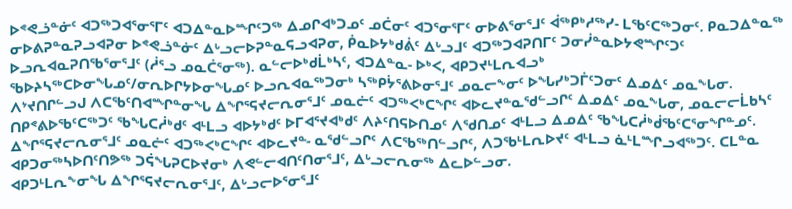ᐅᕝᕙᓘᓐᓃᑦ ᐊᑐᖅᑐᐊᕐᓂᕐᒥᑦ ᐊᑐᐃᓐᓇᐅᙱᑦᑐᖅ ᐃᓄᒋᐊᒃᑐᓄᑦ ᓄᑖᓂᑦ ᐊᑐᕐᓂᕐᒥᑦ ᓂᐅᕕᕐᓂᕐᒧᑦ ᐋᖅᑭᒃᓱᖅᓯ- ᒪᖃᑦᑕᖅᑐᓂᑦ. ᑭᓇᑐᐃᓐᓇᖅ ᓂᐅᕕᕈᓐᓇᕈᓗᐊᕈᓂ ᐅᕝᕙᓘᓐᓃᑦ ᐃᒡᓗᓕᐅᕈᓐᓇᕋᓗᐊᕈᓂ, ᑮᓇᐅᔭᒃᑯᕖᑦ ᐃᒡᓗᒧᑦ ᐊᑐᖅᑐᐊᕈᑎᒥᑦ ᑐᓂᓰᓐᓇᐅᔭᕙᙱᑦᑐᑦ ᐅᓗᕆᐊᓇᕈᑎᖃᕐᓂᕐᒧᑦ (ᓲᕐᓗ ᓄᓇᑖᕐᓂᖅ). ᓇᓪᓕᐅᒃᑯᒫᒃᓴᑦ, ᐊᑐᐃᓐᓇ- ᐅᒃᐸ, ᐊᑭᑐᔪᒻᒪᕆᐊᓗᒃ ᖃᐅᔨᓴᖅᑕᐅᓂᖓᓄᑦ/ᓂᕆᐅᒋᔭᐅᓂᖓᓄᑦ ᐅᓗᕆᐊᓇᖅᑐᓂᒃ ᓴᖅᑭᔮᕐᕕᐅᓂᕐᒧᑦ ᓄᓇᓕᖕᓂᑦ ᐅᖓᓯᒃᑐᒦᑦᑐᓂᑦ ᐃᓄᐃᑦ ᓄᓇᖕᒐᓂ.
ᐱᔾᔪᑎᒋᓪᓗᒍ ᐱᑕᖃᑦᑎᐊᙱᓐᓂᖓ ᐃᖏᕐᕋᔪᓕᕆᓂᕐᒧᑦ ᓄᓇᓖᑦ ᐊᑐᖅᐸᒃᑕᖏᑦ ᐊᐅᓚᔪᓐᓇᖁᓪᓗᒋᑦ ᐃᓄᐃᑦ ᓄᓇᖕᒐᓂ, ᓄᓇᓕᓕᒫᑲᓴᑦ ᑎᑭᕝᕕᐅᖃᑦᑕᖅᑐᑦ ᖃᖓᑕᓲᒃᑯᑦ ᐊᒻᒪᓗ ᐊᐅᔭᒃᑯᑦ ᐅᒥᐊᕐᔪᐊᒃᑯᑦ ᐱᔨᑦᑎᕋᐅᑎᓄᑦ ᐱᖁᑎᓄᑦ ᐊᒻᒪᓗ ᐃᓄᐃᑦ ᖃᖓᑕᓲᒃᑰᖃᑦᑕᕐᓂᖏᓐᓄᑦ. ᐃᖏᕐᕋᔪᓕᕆᓂᕐᒧᑦ ᓄᓇᓖᑦ ᐊᑐᖅᐸᒃᑕᖏᑦ ᐊᐅᓚᔪᓐ- ᓇᖁᓪᓗᒋᑦ ᐱᑕᖃᖅᑎᓪᓗᒋᑦ, ᐱᑐᖃᒻᒪᕆᐅᔪᑦ ᐊᒻᒪᓗ ᓈᒻᒪᙱᓗᐊᖅᑐᑦ. ᑕᒪᓐᓇ ᐊᑭᑐᓂᖅᓴᐅᑎᑦᑎᕗᖅ ᑐᕌᖓᕈᑕᐅᔪᓂᒃ ᐱᕙᓪᓕᐊᑎᑦᑎᓂᕐᒧᑦ, ᐃᒡᓗᓕᕆᓂᖅ ᐃᓚᐅᓪᓗᓂ.
ᐊᑭᑐᒻᒪᕆᖕᓂᖓ ᐃᖏᕐᕋᔪᓕᕆᓂᕐᒧᑦ, ᐃᒡᓗᓕᐅᕐᓂᕐᒧᑦ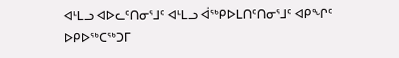ᐊᒻᒪᓗ ᐊᐅᓚᑦᑎᓂᕐᒧᑦ ᐊᒻᒪᓗ ᐋᖅᑭᐅᒪᑎᑦᑎᓂᕐᒧᑦ ᐊᑭᖏᑦ ᐅᑭᐅᖅᑕᖅᑐᒥ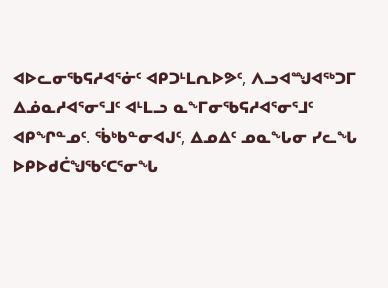ᐊᐅᓚᓂᖃᕋᓱᐊᕐᓃᑦ ᐊᑭᑐᒻᒪᕆᐅᕗᑦ, ᐱᓗᐊᙳᐊᖅᑐᒥ ᐃᓅᓇᓱᐊᕐᓂᕐᒧᑦ ᐊᒻᒪᓗ ᓇᖕᒥᓂᖃᕋᓱᐊᕐᓂᕐᒧᑦ ᐊᑭᖏᓐᓄᑦ. ᖄᒃᑲᓐᓂᐊᒍᑦ, ᐃᓄᐃᑦ ᓄᓇᖕᒐᓂ ᓯᓚᖓ ᐅᑭᐅᑯᑖᖑᖃᑦᑕᕐᓂᖓ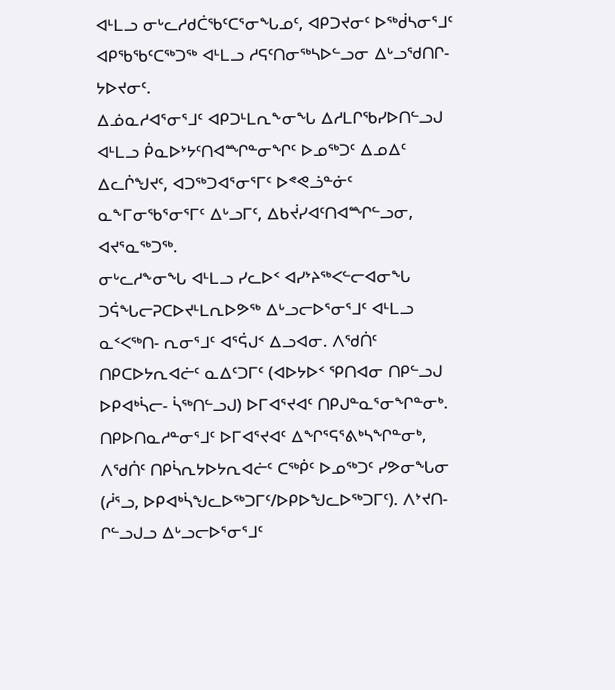ᐊᒻᒪᓗ ᓂᒡᓚᓱᑯᑖᖃᑦᑕᕐᓂᖓᓄᑦ, ᐊᑭᑐᔪᓂᑦ ᐅᖅᑰᓴᓂᕐᒧᑦ ᐊᑭᖃᖃᑦᑕᖅᑐᖅ ᐊᒻᒪᓗ ᓱᕋᑦᑎᓂᖅᓴᐅᓪᓗᓂ ᐃᒡᓗᖁᑎᒋ- ᔭᐅᔪᓂᑦ.
ᐃᓅᓇᓱᐊᕐᓂᕐᒧᑦ ᐊᑭᑐᒻᒪᕆᖕᓂᖓ ᐃᓱᒪᒋᖃᓯᐅᑎᓪᓗᒍ ᐊᒻᒪᓗ ᑮᓇᐅᔾᔭᑦᑎᐊᙱᓐᓂᖏᑦ ᐅᓄᖅᑐᑦ ᐃᓄᐃᑦ ᐃᓚᒌᖑᔪᑦ, ᐊᑐᖅᑐᐊᕐᓂᕐᒥᑦ ᐅᕝᕙᓘᓐᓃᑦ ᓇᖕᒥᓂᖃᕐᓂᕐᒥᑦ ᐃᒡᓗᒥᑦ, ᐃᑲᔫᓯᐊᑦᑎᐊᙱᓪᓗᓂ, ᐊᔪᕐᓇᖅᑐᖅ.
ᓂᒡᓚᓱᖕᓂᖓ ᐊᒻᒪᓗ ᓯᓚᐅᑉ ᐊᓯᔾᔨᖅᐸᓪᓕᐊᓂᖓ ᑐᕌᖓᓕᕈᑕᐅᔪᒻᒪᕆᐅᕗᖅ ᐃᒡᓗᓕᐅᕐᓂᕐᒧᑦ ᐊᒻᒪᓗ ᓇᑉᐸᖅᑎ- ᕆᓂᕐᒧᑦ ᐊᕐᕌᒍᑉ ᐃᓗᐊᓂ. ᐱᖁᑏᑦ ᑎᑭᑕᐅᔭᕆᐊᓖᑦ ᓇᐃᑦᑐᒥᑦ (ᐊᐅᔭᐅᑉ ᕿᑎᐊᓂ ᑎᑭᓪᓗᒍ ᐅᑭᐊᒃᓵᓕ- ᓵᖅᑎᓪᓗᒍ) ᐅᒥᐊᕐᔪᐊᑦ ᑎᑭᒍᓐᓇᕐᓂᖏᓐᓂᒃ. ᑎᑭᐅᑎᓇᓱᓐᓂᕐᒧᑦ ᐅᒥᐊᕐᔪᐊᑦ ᐃᖏᕐᕋᕐᕕᒃᓴᖏᓐᓂᒃ, ᐱᖁᑏᑦ ᑎᑭᓵᕆᔭᐅᔭᕆᐊᓖᑦ ᑕᖅᑮᑦ ᐅᓄᖅᑐᑦ ᓯᕗᓂᖓᓂ (ᓲᕐᓗ, ᐅᑭᐊᒃᓵᖑᓚᐅᖅᑐᒥᑦ/ᐅᑭᐅᖑᓚᐅᖅᑐᒥᑦ). ᐱᔾᔪᑎ- ᒋᓪᓗᒍᓗ ᐃᒡᓗᓕᐅᕐᓂᕐᒧᑦ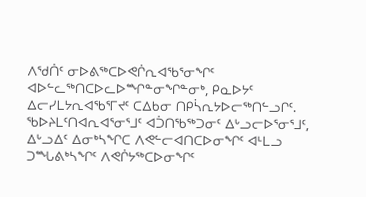ᐱᖁᑏᑦ ᓂᐅᕕᖅᑕᐅᕙᒌᕆᐊᖃᕐᓂᖏᑦ ᐊᐅᓪᓚᖅᑎᑕᐅᓚᐅᙱᓐᓂᖏᓐᓂᒃ, ᑭᓇᐅᔭᑦ ᐃᓕᓯᒪᔭᕆᐊᖃᕐᒥᔪᑦ ᑕᐃᑲᓂ ᑎᑭᓵᕆᔭᐅᓕᖅᑎᓪᓗᒋᑦ. ᖃᐅᔨᒪᑦᑎᐊᕆᐊᕐᓂᕐᒧᑦ ᐊᑑᑎᖃᖅᑐᓂᑦ ᐃᒡᓗᓕᐅᕐᓂᕐᒧᑦ, ᐃᒡᓗᐃᑦ ᐃᓂᒃᓴᖏᑕ ᐱᕙᓪᓕᐊᑎᑕᐅᓂᖏᑦ ᐊᒻᒪᓗ ᑐᙵᕕᒃᓴᖏᑦ ᐱᕙᒌᔭᖅᑕᐅᓂᖏᑦ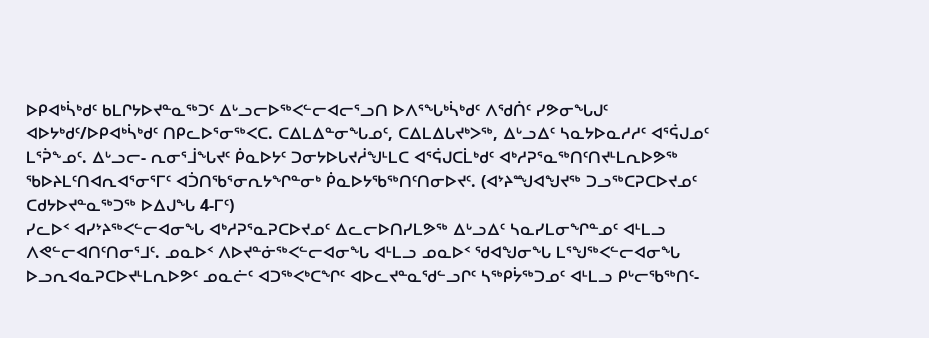ᐅᑭᐊᒃᓵᒃᑯᑦ ᑲᒪᒋᔭᐅᔪᓐᓇᖅᑐᑦ ᐃᒡᓗᓕᐅᖅᐸᓪᓕᐊᓕᕐᓗᑎ ᐅᐱᕐᖓᒃᓵᒃᑯᑦ ᐱᖁᑏᑦ ᓯᕗᓂᖓᒍᑦ ᐊᐅᔭᒃᑯᑦ/ᐅᑭᐊᒃᓵᒃᑯᑦ ᑎᑭᓚᐅᕐᓂᖅᐸᑕ. ᑕᐃᒪᐃᓐᓂᖓᓄᑦ, ᑕᐃᒪᐃᒐᔪᒃᐳᖅ, ᐃᒡᓗᐃᑦ ᓴᓇᔭᐅᓇᓱᓱᑦ ᐊᕐᕌᒍᓄᑦ ᒪᕐᕉᖕᓄᑦ. ᐃᒡᓗᓕ- ᕆᓂᕐᒨᖓᔪᑦ ᑮᓇᐅᔭᑦ ᑐᓂᔭᐅᒐᔪᓲᖑᒻᒪᑕ ᐊᕐᕌᒍᑕᒫᒃᑯᑦ ᐊᒃᓱᕈᕐᓇᖅᑎᑦᑎᔪᒻᒪᕆᐅᕗᖅ ᖃᐅᔨᒪᑦᑎᐊᕆᐊᕐᓂᕐᒥᑦ ᐊᑑᑎᖃᕐᓂᕆᔭᖏᓐᓂᒃ ᑮᓇᐅᔭᖃᖅᑎᑦᑎᓂᐅᔪᑦ. (ᐊᔾᔨᙳᐊᖑᔪᖅ ᑐᓗᖅᑕᕈᑕᐅᔪᓄᑦ ᑕᑯᔭᐅᔪᓐᓇᖅᑐᖅ ᐅᐃᒍᖓ 4-ᒥᑦ)
ᓯᓚᐅᑉ ᐊᓯᔾᔨᖅᐸᓪᓕᐊᓂᖓ ᐊᒃᓱᕈᕐᓇᕈᑕᐅᔪᓄᑦ ᐃᓚᓕᐅᑎᓯᒪᕗᖅ ᐃᒡᓗᐃᑦ ᓴᓇᓯᒪᓂᖏᓐᓄᑦ ᐊᒻᒪᓗ ᐱᕙᓪᓕᐊᑎᑦᑎᓂᕐᒧᑦ. ᓄᓇᐅᑉ ᐱᐅᔪᓐᓃᖅᐸᓪᓕᐊᓂᖓ ᐊᒻᒪᓗ ᓄᓇᐅᑉ ᖁᐊᖑᓂᖓ ᒪᕐᖑᖅᐸᓪᓕᐊᓂᖓ ᐅᓗᕆᐊᓇᕈᑕᐅᔪᒻᒪᕆᐅᕗᑦ ᓄᓇᓖᑦ ᐊᑐᖅᐸᒃᑕᖏᑦ ᐊᐅᓚᔪᓐᓇᖁᓪᓗᒋᑦ ᓴᖅᑭᔮᖅᑐᓄᑦ ᐊᒻᒪᓗ ᑭᒡᓕᖃᖅᑎᑦ-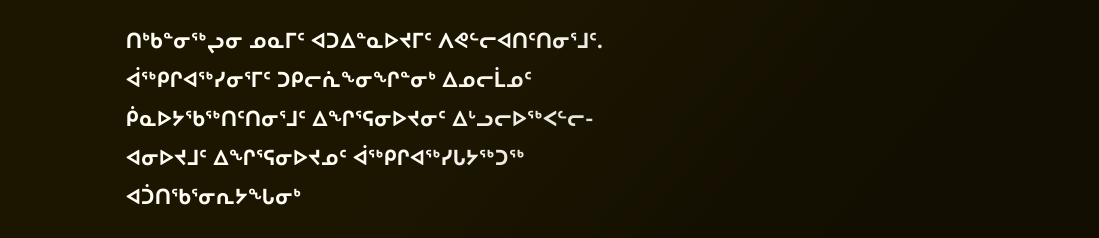ᑎᒃᑲᓐᓂᖅᖢᓂ ᓄᓇᒥᑦ ᐊᑐᐃᓐᓇᐅᔪᒥᑦ ᐱᕙᓪᓕᐊᑎᑦᑎᓂᕐᒧᑦ.
ᐋᖅᑭᒋᐊᖅᓯᓂᕐᒥᑦ ᑐᑭᓕᕇᖕᓂᖏᓐᓂᒃ ᐃᓄᓕᒫᓄᑦ ᑮᓇᐅᔭᖃᖅᑎᑦᑎᓂᕐᒧᑦ ᐃᖏᕐᕋᓂᐅᔪᓂᑦ ᐃᒡᓗᓕᐅᖅᐸᓪᓕ- ᐊᓂᐅᔪᒧᑦ ᐃᖏᕐᕋᓂᐅᔪᓄᑦ ᐋᖅᑭᒋᐊᖅᓯᒐᔭᖅᑐᖅ ᐊᑑᑎᖃᕐᓂᕆᔭᖓᓂᒃ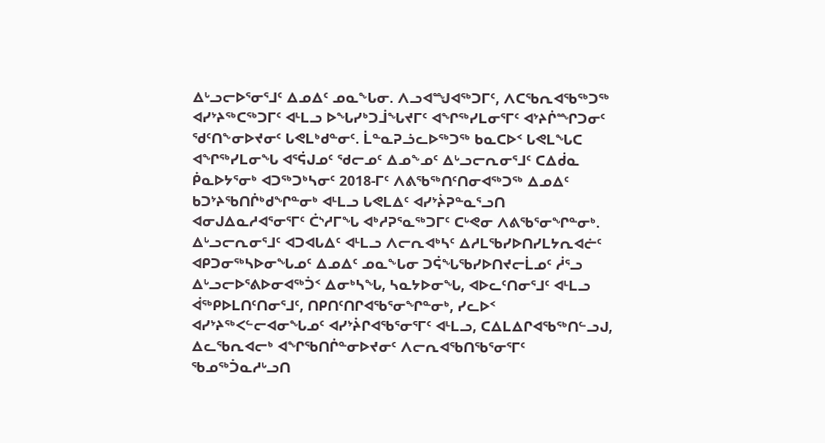ᐃᒡᓗᓕᐅᕐᓂᕐᒧᑦ ᐃᓄᐃᑦ ᓄᓇᖕᒐᓂ. ᐱᓗᐊᙳᐊᖅᑐᒥᑦ, ᐱᑕᖃᕆᐊᖃᖅᑐᖅ ᐊᓯᔾᔨᖅᑕᖅᑐᒥᑦ ᐊᒻᒪᓗ ᐅᖓᓯᒃᑐᒨᖓᔪᒥᑦ ᐊᖏᖅᓯᒪᓂᕐᒥᑦ ᐊᔾᔨᒌᙱᑐᓂᑦ ᖁᑦᑎᖕᓂᐅᔪᓂᑦ ᒐᕙᒪᒃᑯᓐᓂᑦ. ᒫᓐᓇᕈᓘᓚᐅᖅᑐᖅ ᑲᓇᑕᐅᑉ ᒐᕙᒪᖓᑕ ᐊᖏᖅᓯᒪᓂᖓ ᐊᕐᕌᒍᓄᑦ ᖁᓕᓄᑦ ᐃᓄᖕᓄᑦ ᐃᒡᓗᓕᕆᓂᕐᒧᑦ ᑕᐃᑰᓇ ᑮᓇᐅᔭᕐᓂᒃ ᐊᑐᖅᑐᒃᓴᓂᑦ 2018-ᒥᑦ ᐱᕕᖃᖅᑎᑦᑎᓂᐊᖅᑐᖅ ᐃᓄᐃᑦ ᑲᑐᔾᔨᖃᑎᒌᒃᑯᖏᓐᓂᒃ ᐊᒻᒪᓗ ᒐᕙᒪᐃᑦ ᐊᓯᔾᔩᕈᓐᓇᕐᓗᑎ ᐊᓂᒍᐃᓇᓱᐊᕐᓂᕐᒥᑦ ᑖᔅᓱᒥᖓ ᐊᒃᓱᕈᕐᓇᖅᑐᒥᑦ ᑕᒡᕙᓂ ᐱᕕᖃᕐᓂᖏᓐᓂᒃ.
ᐃᒡᓗᓕᕆᓂᕐᒧᑦ ᐊᑐᐊᒐᐃᑦ ᐊᒻᒪᓗ ᐱᓕᕆᐊᒃᓴᑦ ᐃᓱᒪᖃᓯᐅᑎᓯᒪᔭᕆᐊᓖᑦ ᐊᑭᑐᓂᖅᓴᐅᓂᖓᓄᑦ ᐃᓄᐃᑦ ᓄᓇᖕᒐᓂ ᑐᕌᖓᖃᓯᐅᑎᔪᓕᒫᓄᑦ ᓲᕐᓗ ᐃᒡᓗᓕᐅᕐᕕᐅᓂᐊᖅᑑᑉ ᐃᓂᒃᓴᖓ, ᓴᓇᔭᐅᓂᖓ, ᐊᐅᓚᑦᑎᓂᕐᒧᑦ ᐊᒻᒪᓗ ᐋᖅᑭᐅᒪᑎᑦᑎᓂᕐᒧᑦ, ᑎᑭᑎᑦᑎᒋᐊᖃᕐᓂᖏᓐᓂᒃ, ᓯᓚᐅᑉ ᐊᓯᔾᔨᖅᐸᓪᓕᐊᓂᖓᓄᑦ ᐊᓯᔾᔩᒋᐊᖃᕐᓂᕐᒥᑦ ᐊᒻᒪᓗ, ᑕᐃᒪᐃᒋᐊᖃᖅᑎᓪᓗᒍ, ᐃᓚᖃᕆᐊᓕᒃ ᐊᖏᖃᑎᒌᓐᓂᐅᔪᓂᑦ ᐱᓕᕆᐊᖃᑎᖃᕐᓂᕐᒥᑦ ᖃᓄᖅᑑᓇᓱᒡᓗᑎ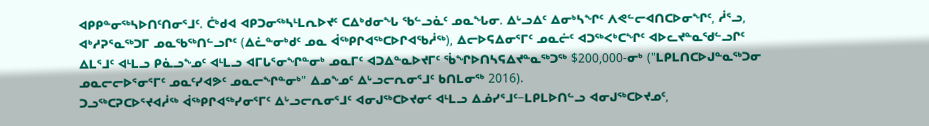ᐊᑭᑭᓐᓂᖅᓴᐅᑎᑦᑎᓂᕐᒧᑦ. ᑖᒃᑯᐊ ᐊᑭᑐᓂᖅᓴᒻᒪᕆᐅᔪᑦ ᑕᐃᒃᑯᓂᖓ ᖃᓪᓗᓈᑦ ᓄᓇᖓᓂ. ᐃᒡᓗᐃᑦ ᐃᓂᒃᓴᖏᑦ ᐱᕙᓪᓕᐊᑎᑕᐅᓂᖏᑦ, ᓲᕐᓗ, ᐊᒃᓱᕈᕐᓇᖅᑐᒥ ᓄᓇᖃᖅᑎᓪᓗᒋᑦ (ᐃᓛᓐᓂᒃᑯᑦ ᓄᓇ ᐋᖅᑭᒋᐊᖅᑕᐅᒋᐊᖃᓲᖅ), ᐃᓕᐅᕋᐃᓂᕐᒥᑦ ᓄᓇᓖᑦ ᐊᑐᖅᐸᒃᑕᖏᑦ ᐊᐅᓚᔪᓐᓇᖁᓪᓗᒋᑦ ᐃᒪᕐᒧᑦ ᐊᒻᒪᓗ ᑭᓈᓗᖕᓄᑦ ᐊᒻᒪᓗ ᐊᒥᒐᕐᓂᖏᓐᓂᒃ ᓄᓇᒥᑦ ᐊᑐᐃᓐᓇᐅᔪᒥᑦ ᖄᖏᐅᑎᓴᕋᐃᔪᓐᓇᖅᑐᖅ $200,000-ᓂᒃ ("ᒪᑭᒪᑎᑕᐅᒍᓐᓇᖅᑐᓂ ᓄᓇᓕᓕᐅᕐᓂᕐᒥᑦ ᓄᓇᑦᓯᐊᕗᑦ ᓄᓇᓕᖏᓐᓂᒃ" ᐃᓄᖕᓄᑦ ᐃᒡᓗᓕᕆᓂᕐᒧᑦ ᑲᑎᒪᓂᖅ 2016).
ᑐᓗᖅᑕᕈᑕᐅᕐᔪᐊᓲᖅ ᐋᖅᑭᒋᐊᖅᓯᓂᕐᒥᑦ ᐃᒡᓗᓕᕆᓂᕐᒧᑦ ᐊᓂᒍᖅᑕᐅᔪᓂᑦ ᐊᒻᒪᓗ ᐃᓅᓯᕐᒧᑦ−ᒪᑭᒪᐅᑎᓪᓗ ᐊᓂᒍᖅᑕᐅᔪᓄᑦ,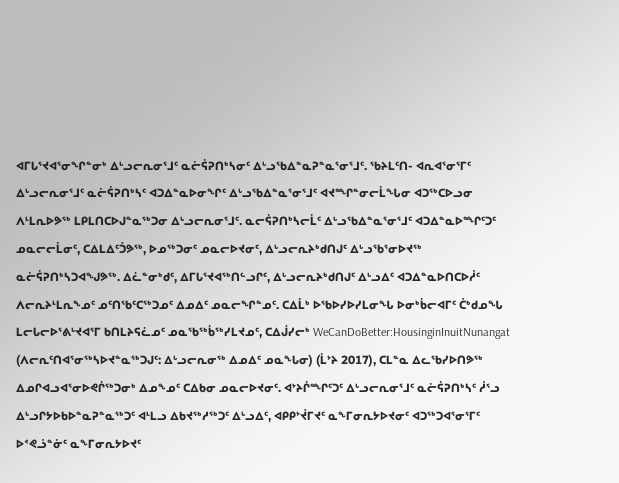ᐊᒥᒐᕐᔪᐊᕐᓂᖏᓐᓂᒃ ᐃᒡᓗᓕᕆᓂᕐᒧᑦ ᓇᓖᕌᕈᑎᒃᓴᓂᑦ ᐃᒡᓗᖃᐃᓐᓇᕈᓐᓇᕐᓂᕐᒧᑦ. ᖃᔨᒪᑦᑎ- ᐊᕆᐊᕐᓂᕐᒥᑦ ᐃᒡᓗᓕᕆᓂᕐᒧᑦ ᓇᓖᕌᕈᑎᒃᓴᑦ ᐊᑐᐃᓐᓇᐅᓂᖏᑦ ᐃᒡᓗᖃᐃᓐᓇᕐᓂᕐᒧᑦ ᐊᔪᙱᓐᓂᓕᒫᖓᓂ ᐊᑐᖅᑕᐅᓗᓂ ᐱᒻᒪᕆᐅᕗᖅ ᒪᑭᒪᑎᑕᐅᒍᓐᓇᖅᑐᓂ ᐃᒡᓗᓕᕆᓂᕐᒧᑦ. ᓇᓕᕌᕈᑎᒃᓴᓕᒫᑦ ᐃᒡᓗᖃᐃᓐᓇᕐᓂᕐᒧᑦ ᐊᑐᐃᓐᓇᐅᙱᑦᑐᑦ ᓄᓇᓕᓕᒫᓂᑦ, ᑕᐃᒪᐃᑦᑑᕗᖅ, ᐅᓄᖅᑐᓂᑦ ᓄᓇᓕᐅᔪᓂᑦ, ᐃᒡᓗᓕᕆᔨᒃᑯᑎᒍᑦ ᐃᒡᓗᖃᕐᓂᐅᔪᖅ ᓇᓖᕌᕈᑎᒃᓴᑐᐊᖑᕗᖅ. ᐃᓛᓐᓂᒃᑯᑦ, ᐃᒥᒐᕐᔪᐊᖅᑎᓪᓗᒋᑦ, ᐃᒡᓗᓕᕆᔨᒃᑯᑎᒍᑦ ᐃᒡᓗᐃᑦ ᐊᑐᐃᓐᓇᐅᑎᑕᐅᓲᑦ ᐱᓕᕆᔨᒻᒪᕆᖕᓄᑦ ᓄᑦᑎᖃᑦᑕᖅᑐᓄᑦ ᐃᓄᐃᑦ ᓄᓇᓕᖏᓐᓄᑦ. ᑕᐃᒫᒃ ᐅᖃᐅᓯᐅᓯᒪᓂᖓ ᐅᓂᒃᑳᓕᐊᒥᑦ ᑖᒃᑯᓄᖓ ᒪᓕᒐᓕᐅᕐᕕᒡᔪᐊᕐᒥ ᑲᑎᒪᔨᕋᓛᓄᑦ ᓄᓇᖃᖅᑳᖅᓯᒪᔪᓄᑦ, ᑕᐃᒎᓯᓕᒃ WeCanDoBetter:HousinginInuitNunangat (ᐱᓕᕆᑦᑎᐊᕐᓂᖅᓴᐅᔪᓐᓇᖅᑐᒍᑦ: ᐃᒡᓗᓕᕆᓂᖅ ᐃᓄᐃᑦ ᓄᓇᖕᒐᓂ) (ᒫᔾᔨ 2017), ᑕᒪᓐᓇ ᐃᓚᖃᓯᐅᑎᕗᖅ ᐃᓄᒋᐊᓗᐊᕐᓂᐅᕙᒌᖅᑐᓂᒃ ᐃᓄᖕᓄᑦ ᑕᐃᑲᓂ ᓄᓇᓕᐅᔪᓂᑦ. ᐊᔾᔨᒌᙱᑦᑐᑦ ᐃᒡᓗᓕᕆᓂᕐᒧᑦ ᓇᓖᕌᕈᑎᒃᓴᑦ ᓲᕐᓗ ᐃᒡᓗᒋᔭᐅᑲᐅᓐᓇᕈᓐᓇᖅᑐᑦ ᐊᒻᒪᓗ ᐃᑲᔪᖅᓱᖅᑐᑦ ᐃᒡᓗᐃᑦ, ᐊᑭᑭᔾᔫᒥᔪᑦ ᓇᖕᒥᓂᕆᔭᐅᔪᓂᑦ ᐊᑐᖅᑐᐊᕐᓂᕐᒥᑦ ᐅᕝᕙᓘᓐᓃᑦ ᓇᖕᒥᓂᕆᔭᐅᔪᑦ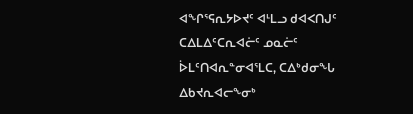ᐊᖏᕐᕋᕆᔭᐅᔪᑦ ᐊᒻᒪᓗ ᑯᐊᐸᑎᒍᑦ ᑕᐃᒪᐃᑦᑕᕆᐊᓖᑦ ᓄᓇᓖᑦ ᐆᒪᑦᑎᐊᕆᓐᓂᐊᕐᒪᑕ, ᑕᐃᒃᑯᓂᖓ ᐃᑲᔪᕆᐊᓕᖕᓂᒃ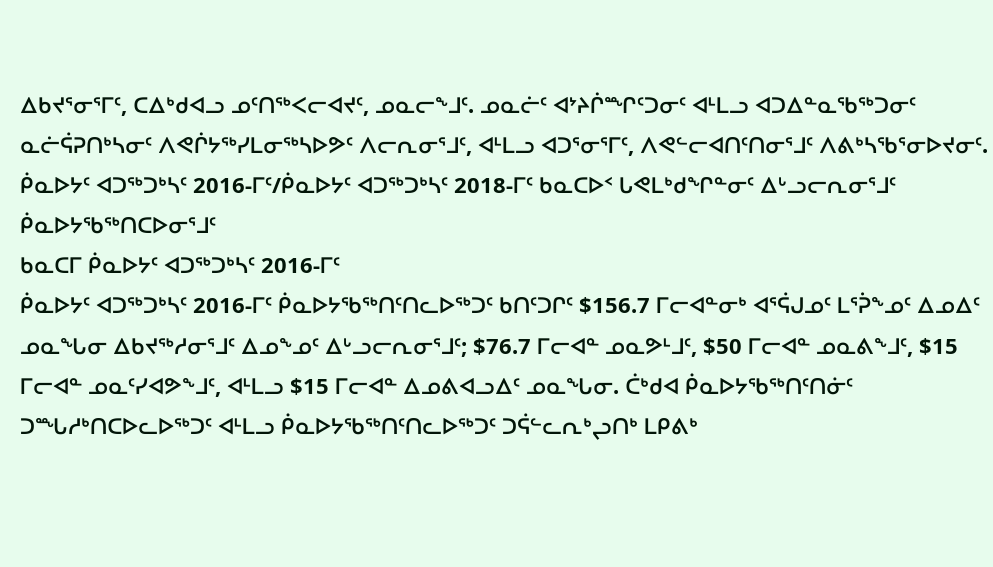ᐃᑲᔪᕐᓂᕐᒥᑦ, ᑕᐃᒃᑯᐊᓗ ᓄᑦᑎᖅᐸᓕᐊᔪᑦ, ᓄᓇᓕᖕᒧᑦ. ᓄᓇᓖᑦ ᐊᔾᔨᒌᙱᑦᑐᓂᑦ ᐊᒻᒪᓗ ᐊᑐᐃᓐᓇᖃᖅᑐᓂᑦ ᓇᓖᕌᕈᑎᒃᓴᓂᑦ ᐱᕙᒌᔭᖅᓯᒪᓂᖅᓴᐅᕗᑦ ᐱᓕᕆᓂᕐᒧᑦ, ᐊᒻᒪᓗ ᐊᑐᕐᓂᕐᒥᑦ, ᐱᕙᓪᓕᐊᑎᑦᑎᓂᕐᒧᑦ ᐱᕕᒃᓴᖃᕐᓂᐅᔪᓂᑦ.
ᑮᓇᐅᔭᑦ ᐊᑐᖅᑐᒃᓴᑦ 2016-ᒥᑦ/ᑮᓇᐅᔭᑦ ᐊᑐᖅᑐᒃᓴᑦ 2018-ᒥᑦ ᑲᓇᑕᐅᑉ ᒐᕙᒪᒃᑯᖏᓐᓂᑦ ᐃᒡᓗᓕᕆᓂᕐᒧᑦ ᑮᓇᐅᔭᖃᖅᑎᑕᐅᓂᕐᒧᑦ
ᑲᓇᑕᒥ ᑮᓇᐅᔭᑦ ᐊᑐᖅᑐᒃᓴᑦ 2016-ᒥᑦ
ᑮᓇᐅᔭᑦ ᐊᑐᖅᑐᒃᓴᑦ 2016-ᒥᑦ ᑮᓇᐅᔭᖃᖅᑎᑦᑎᓚᐅᖅᑐᑦ ᑲᑎᑦᑐᒋᑦ $156.7 ᒥᓕᐊᓐᓂᒃ ᐊᕐᕌᒍᓄᑦ ᒪᕐᕉᖕᓄᑦ ᐃᓄᐃᑦ ᓄᓇᖓᓂ ᐃᑲᔪᖅᓱᓂᕐᒧᑦ ᐃᓄᖕᓄᑦ ᐃᒡᓗᓕᕆᓂᕐᒧᑦ; $76.7 ᒥᓕᐊᓐ ᓄᓇᕗᒻᒧᑦ, $50 ᒥᓕᐊᓐ ᓄᓇᕕᖕᒧᑦ, $15 ᒥᓕᐊᓐ ᓄᓇᑦᓯᐊᕗᖕᒧᑦ, ᐊᒻᒪᓗ $15 ᒥᓕᐊᓐ ᐃᓄᕕᐊᓗᐃᑦ ᓄᓇᖓᓂ. ᑖᒃᑯᐊ ᑮᓇᐅᔭᖃᖅᑎᑦᑎᓃᑦ ᑐᙵᓱᒃᑎᑕᐅᓚᐅᖅᑐᑦ ᐊᒻᒪᓗ ᑮᓇᐅᔭᖃᖅᑎᑦᑎᓚᐅᖅᑐᑦ ᑐᕌᓪᓚᕆᒃᖢᑎᒃ ᒪᑭᕕᒃ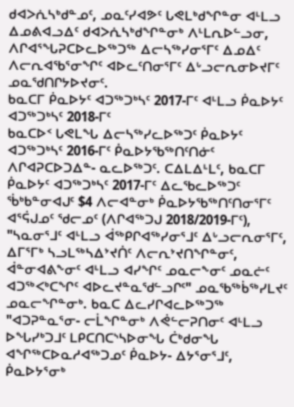ᑯᐊᐳᕇᓴᒃᑯᓐᓄᑦ, ᓄᓇᑦᓯᐊᕗᑦ ᒐᕙᒪᒃᑯᖏᓐᓂ ᐊᒻᒪᓗ ᐃᓄᕕᐊᓗᐃᑦ ᑯᐊᐳᕇᓴᒃᑯᖏᓐᓂᒃ ᐱᒻᒪᕆᐅᓪᓗᓂ, ᐱᒋᐊᕐᖓᕈᑕᐅᓚᐅᖅᑐᖅ ᐃᓕᓴᖅᓯᓂᕐᒥᑦ ᐃᓄᐃᑦ ᐱᓕᕆᐊᖃᕐᓂᖏᑦ ᐊᐅᓚᑦᑎᓂᕐᒥᑦ ᐃᒡᓗᓕᕆᓂᐅᔪᒥᑦ ᓄᓇᖁᑎᒋᔭᐅᔪᓂᑦ.
ᑲᓇᑕᒥ ᑮᓇᐅᔭᑦ ᐊᑐᖅᑐᒃᓴᑦ 2017-ᒥᑦ ᐊᒻᒪᓗ ᑮᓇᐅᔭᑦ ᐊᑐᖅᑐᒃᓴᑦ 2018-ᒥᑦ
ᑲᓇᑕᐅᑉ ᒐᕙᒪᖓ ᐃᓕᓴᖅᓯᓚᐅᖅᑐᑦ ᑮᓇᐅᔭᑦ ᐊᑐᖅᑐᒃᓴᑦ 2016-ᒥᑦ ᑮᓇᐅᔭᖃᖅᑎᑦᑎᓃᑦ ᐱᒋᐊᕈᑕᐅᑐᐃᓐ- ᓇᓚᐅᖅᑐᑦ. ᑕᐃᒪᐃᒻᒪᑦ, ᑲᓇᑕᒥ ᑮᓇᐅᔭᑦ ᐊᑐᖅᑐᒃᓴᑦ 2017-ᒥᑦ ᐃᓚᖃᓚᐅᖅᑐᑦ ᖄᒃᑲᓐᓂᐊᒍᑦ $4 ᐱᓕᐊᓐᓂᒃ ᑮᓇᐅᔭᖃᖅᑎᑦᑎᓂᕐᒥᑦ ᐊᕐᕌᒍᓄᑦ ᖁᓕᓄᑦ (ᐱᒋᐊᖅᑐᒍ 2018/2019-ᒥᑦ), "ᓴᓇᓂᕐᒧᑦ ᐊᒻᒪᓗ ᐋᖅᑭᒋᐊᖅᓯᓂᕐᒧᑦ ᐃᒡᓗᓕᕆᓂᕐᒥᑦ, ᐃᒥᕐᒥᒃ ᓴᓗᒪᖅᓴᐃᔾᔪᑏᑦ ᐱᓕᕆᔾᔪᑎᖏᓐᓂᑦ, ᐋᓐᓂᐊᕕᖕᓂᑦ ᐊᒻᒪᓗ ᐊᓯᖏᑦ ᓄᓇᓕᖕᓂᑦ ᓄᓇᓖᑦ ᐊᑐᖅᐸᒃᑕᖏᑦ ᐊᐅᓚᔪᓐᓇᖁᓪᓗᒋᑦ" ᓄᓇᖃᖅᑳᖅᓯᒪᔪᑦ ᓄᓇᓕᖏᓐᓂᒃ. ᑲᓇᑕ ᐃᓚᓯᒋᐊᓚᐅᖅᑐᖅ "ᐊᑐᕈᓐᓇᕐᓂ- ᓕᒫᖏᓐᓂᒃ ᐱᕚᓪᓕᕈᑎᓂᑦ ᐊᒻᒪᓗ ᐅᖓᓯᒃᑐᒧᑦ ᒪᑭᑕᑎᑕᔅᓴᐅᓂᖓ ᑖᒃᑯᓂᖓ ᐊᖏᖅᑕᐅᓇᓱᐊᖅᑐᓄᑦ ᑮᓇᐅᔭ- ᐃᔭᕐᓂᕐᒧᑦ, ᑮᓇᐅᔭᕐᓂᒃ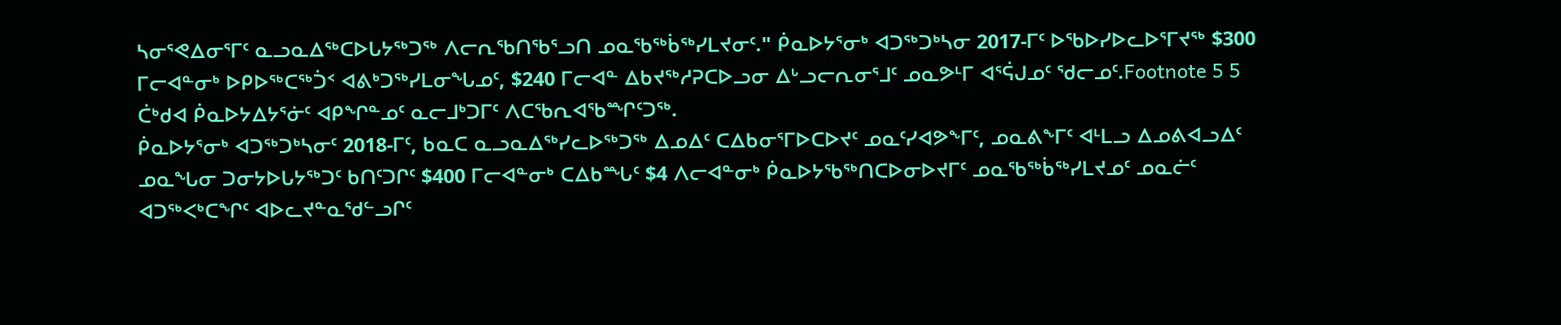ᓴᓂᕐᕙᐃᓂᕐᒥᑦ ᓇᓗᓇᐃᖅᑕᐅᒐᔭᖅᑐᖅ ᐱᓕᕆᖃᑎᖃᕐᓗᑎ ᓄᓇᖃᖅᑳᖅᓯᒪᔪᓂᑦ." ᑮᓇᐅᔭᕐᓂᒃ ᐊᑐᖅᑐᒃᓴᓂ 2017-ᒥᑦ ᐅᖃᐅᓯᐅᓚᐅᕐᒥᔪᖅ $300 ᒥᓕᐊᓐᓂᒃ ᐅᑭᐅᖅᑕᖅᑑᑉ ᐊᕕᒃᑐᖅᓯᒪᓂᖓᓄᑦ, $240 ᒥᓕᐊᓐ ᐃᑲᔪᖅᓱᕈᑕᐅᓗᓂ ᐃᒡᓗᓕᕆᓂᕐᒧᑦ ᓄᓇᕗᒻᒥ ᐊᕐᕌᒍᓄᑦ ᖁᓕᓄᑦ.Footnote 5 5 ᑖᒃᑯᐊ ᑮᓇᐅᔭᐃᔭᕐᓃᑦ ᐊᑭᖏᓐᓄᑦ ᓇᓕᒧᒃᑐᒥᑦ ᐱᑕᖃᕆᐊᖃᙱᑦᑐᖅ.
ᑮᓇᐅᔭᕐᓂᒃ ᐊᑐᖅᑐᒃᓴᓂᑦ 2018-ᒥᑦ, ᑲᓇᑕ ᓇᓗᓇᐃᖅᓯᓚᐅᖅᑐᖅ ᐃᓄᐃᑦ ᑕᐃᑲᓂᕐᒥᐅᑕᐅᔪᑦ ᓄᓇᑦᓯᐊᕗᖕᒥᑦ, ᓄᓇᕕᖕᒥᑦ ᐊᒻᒪᓗ ᐃᓄᕕᐊᓗᐃᑦ ᓄᓇᖓᓂ ᑐᓂᔭᐅᒐᔭᖅᑐᑦ ᑲᑎᑦᑐᒋᑦ $400 ᒥᓕᐊᓐᓂᒃ ᑕᐃᑲᙵᑦ $4 ᐱᓕᐊᓐᓂᒃ ᑮᓇᐅᔭᖃᖅᑎᑕᐅᓂᐅᔪᒥᑦ ᓄᓇᖃᖅᑳᖅᓯᒪᔪᓄᑦ ᓄᓇᓖᑦ ᐊᑐᖅᐸᒃᑕᖏᑦ ᐊᐅᓚᔪᓐᓇᖁᓪᓗᒋᑦ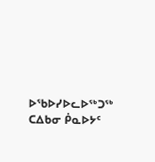ᐅᖃᐅᓯᐅᓚᐅᖅᑐᖅ ᑕᐃᑲᓂ ᑮᓇᐅᔭᑦ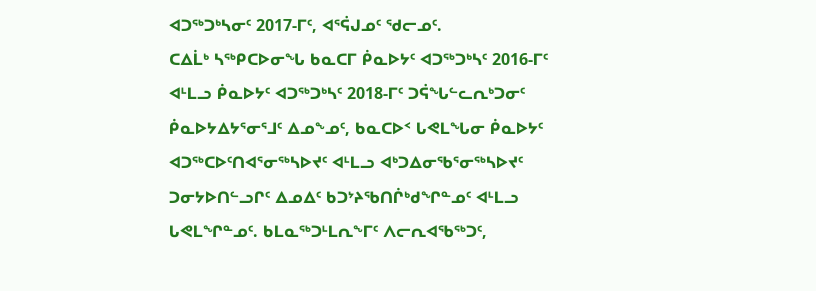ᐊᑐᖅᑐᒃᓴᓂᑦ 2017-ᒥᑦ, ᐊᕐᕌᒍᓄᑦ ᖁᓕᓄᑦ.
ᑕᐃᒫᒃ ᓴᖅᑭᑕᐅᓂᖓ ᑲᓇᑕᒥ ᑮᓇᐅᔭᑦ ᐊᑐᖅᑐᒃᓴᑦ 2016-ᒥᑦ ᐊᒻᒪᓗ ᑮᓇᐅᔭᑦ ᐊᑐᖅᑐᒃᓴᑦ 2018-ᒥᑦ ᑐᕌᖓᓪᓚᕆᒃᑐᓂᑦ ᑮᓇᐅᔭᐃᔭᕐᓂᕐᒧᑦ ᐃᓄᖕᓄᑦ, ᑲᓇᑕᐅᑉ ᒐᕙᒪᖓᓂ ᑮᓇᐅᔭᑦ ᐊᑐᖅᑕᐅᑦᑎᐊᕐᓂᖅᓴᐅᔪᑦ ᐊᒻᒪᓗ ᐊᒃᑐᐃᓂᖃᕐᓂᖅᓴᐅᔪᑦ ᑐᓂᔭᐅᑎᓪᓗᒋᑦ ᐃᓄᐃᑦ ᑲᑐᔾᔨᖃᑎᒌᒃᑯᖏᓐᓄᑦ ᐊᒻᒪᓗ ᒐᕙᒪᖏᓐᓄᑦ. ᑲᒪᓇᖅᑐᒻᒪᕆᖕᒥᑦ ᐱᓕᕆᐊᖃᖅᑐᑦ,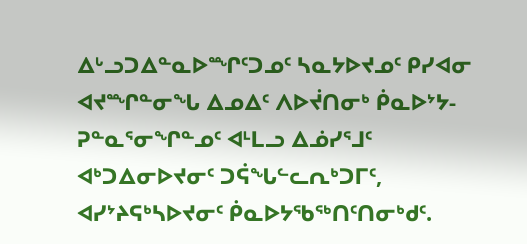ᐃᒡᓗᑐᐃᓐᓇᐅᙱᑦᑐᓄᑦ ᓴᓇᔭᐅᔪᓄᑦ ᑭᓯᐊᓂ ᐊᔪᙱᓐᓂᖓ ᐃᓄᐃᑦ ᐱᐅᔫᑎᓂᒃ ᑮᓇᐅᔾᔭ- ᕈᓐᓇᕐᓂᖏᓐᓄᑦ ᐊᒻᒪᓗ ᐃᓅᓯᕐᒧᑦ ᐊᒃᑐᐃᓂᐅᔪᓂᑦ ᑐᕌᖓᓪᓚᕆᒃᑐᒥᑦ, ᐊᓯᔾᔨᕋᒃᓴᐅᔪᓂᑦ ᑮᓇᐅᔭᖃᖅᑎᑦᑎᓂᒃᑯᑦ.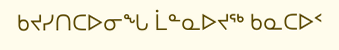ᑲᔪᓯᑎᑕᐅᓂᖓ ᒫᓐᓇᐅᔪᖅ ᑲᓇᑕᐅᑉ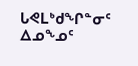ᒐᕙᒪᒃᑯᖏᓐᓂᑦ ᐃᓄᖕᓄᑦ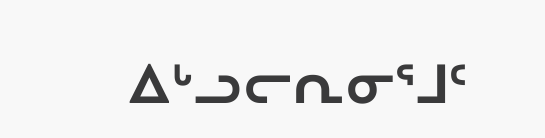ᐃᒡᓗᓕᕆᓂᕐᒧᑦ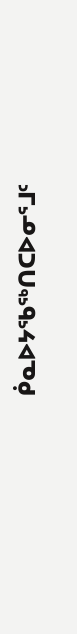ᑮᓇᐅᔭᖃᖅᑎᑕᐅᓂᕐᒧᑦ